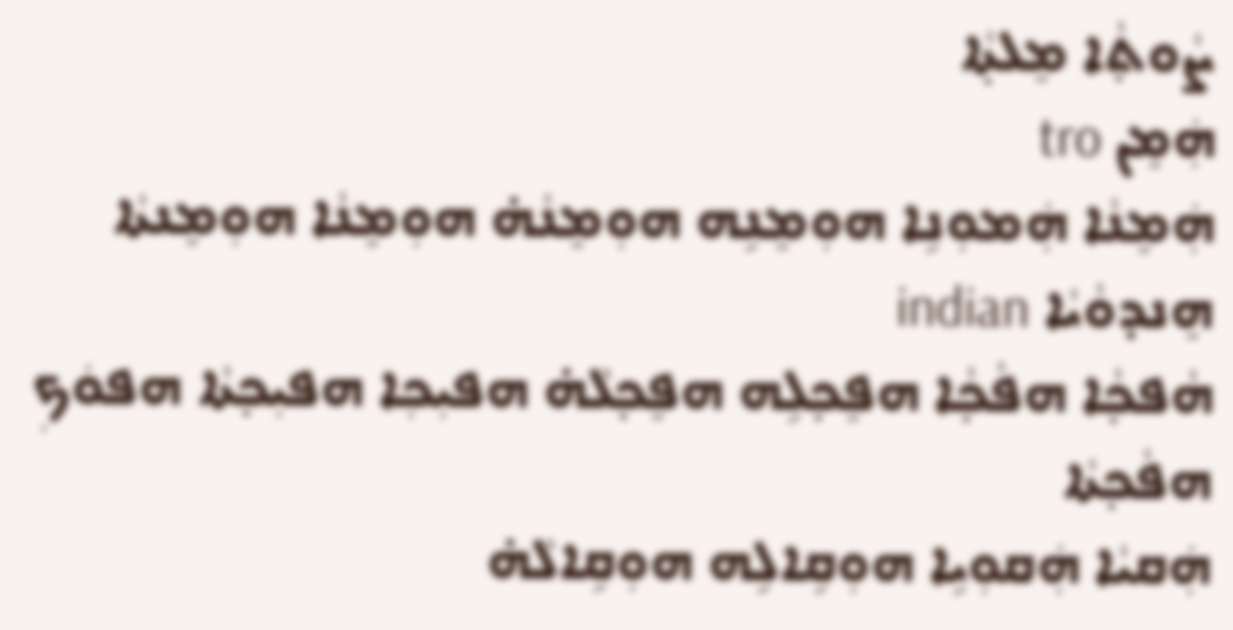ܨܵܘܬ݂ܵܐ ܡܸܠܬ݂ܵܐ
ܗܲܡܸܢ tro
ܗܲܡܸܢܵܐ ܗܲܡܘܼܢܹܐ ܗܘܼܡܸܢܹܗ ܗܘܼܡܸܢܵܗ̇ ܗܘܼܡܸܢܵܐ ܗܘܼܡܸܢܬܵܐ
ܗܸܢܕܘܵܝܵܐ indian
ܗܵܦܟ݂ܵܐ ܗܦܵܟ݂ܵܐ ܗܦܸܟ݂ܠܹܗ ܗܦܸܟ݂ܠܵܗ̇ ܗܦܝܼܟܼܐ ܗܦܝܼܟ݂ܬܵܐ ܗܦܘܿܟܼ
ܗܦܵܟ݂ܬܵܐ
ܗܲܩܝܵܐ ܗܲܩܘܼܝܹܐ ܗܘܼܩܹܐܠܹܗ ܗܘܼܩܹܐܠܵܗ̇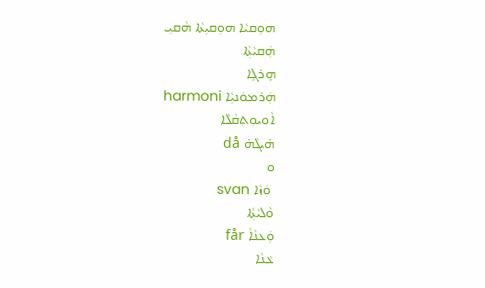ܗܘܼܩܝܵܐ ܗܘܼܩܝܼܬܵܐ ܗܵܩܝܼ
ܗܲܩܝܵܬ݂ܵܐ
ܗܸܪܓܹܐ
ܗܲܪܡܘܿܢܝܼܵܐ harmoni
ܐܵܘܝܘܼܬ݂ܩܵܠܵܐ
ܗ̇ܝܓܵܗ̇ då
ܘ
 ܘܲܙܵܐ svan
ܘܵܠܝܵܬ݂ܵܐ
ܘܲܥܢܵܐܵ får
ܥܵܢܵܐ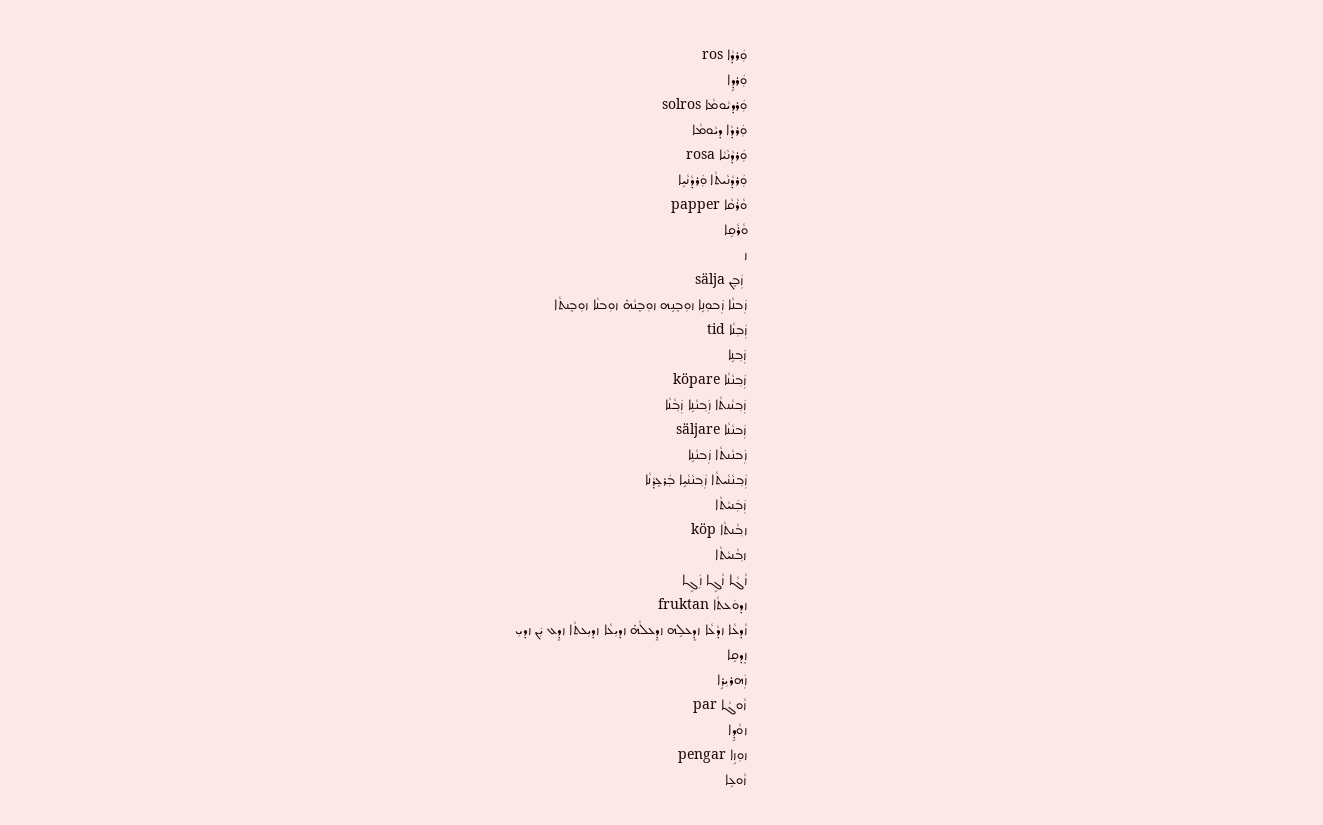ܘܲܪܕܵܐ ros
ܘܲܪܕܹܐ
ܘܲܪܕܝܵܘܡܵܐ solros
ܘܲܪܕܵܐ ܕܝܵܘܡܵܐ
ܘܲܪܕܵܢܵܝܵܐ rosa
ܘܲܪܕܵܢܵܝܬܵܐ ܘܲܪܕܵܢܵܝܹܐ
ܘܵܪܵܩܵܐ papper
ܘܵܪܵܩܹܐ
ܙ
 ܙܲܒܸܢ sälja
ܙܲܒܢܵܐ ܙܲܒܘܼܢܹܐ ܙܘܼܒܸܢܹܗ ܙܘܼܒܸܢܵܗ̇ ܙܘܼܒܢܵܐ ܙܘܼܒܸܢܬܵܐ
ܙܲܒܼܢܵܐ tid
ܙܲܒ݂ܢܹܐ
ܙܲܒ݂ܢܵܢܵܐ köpare
ܙܲܒ݂ܢܵܢܬܵܐ ܙܲܒ݂ܢܵܢܹܐ ܙܲܒ݂ܵܢܵܐ
ܙܲܒܢܵܢܵܐ säljare
ܙܲܒܢܵܢܬܵܐ ܙܲܒܢܵܢܹܐ
ܙܲܒ݂ܢܵܢܵܝܬܵܐ ܙܲܒ݂ܢܵܢܵܝܹܐ ܒܲܪܥܸܕܵܢܵܐ
ܙܲܒܲܢܝܵܬܵܐ
ܙܒ݂ܵܢܬܵܐ köp
ܙܒ݂ܵܢܝܵܬܵܐ
ܙܵܓܵܐ ܙܵܓܹܐ ܙܲܓܹܐ
ܙܕܘܿܥܬܵܐ fruktan
ܙܵܕܥܵܐ ܙܕܵܥܵܐ ܙܕܸܥܠܹܗ ܙܕܸܥܠܵܗ̇ ܙܕܝܼܥܵܐ ܙܕܝܼܥܬܵܐ ܙܕܸܥ ܝܲܢ ܙܕܝܼ
ܙܸܕܩܹܐ
ܙܲܗܪܝܼܪܹܐ
ܙܵܘܓܵܐ par
ܙܘܵܕܹܐ
ܙܘܼܙܹܐ pengar
ܙܵܘܥܹܐ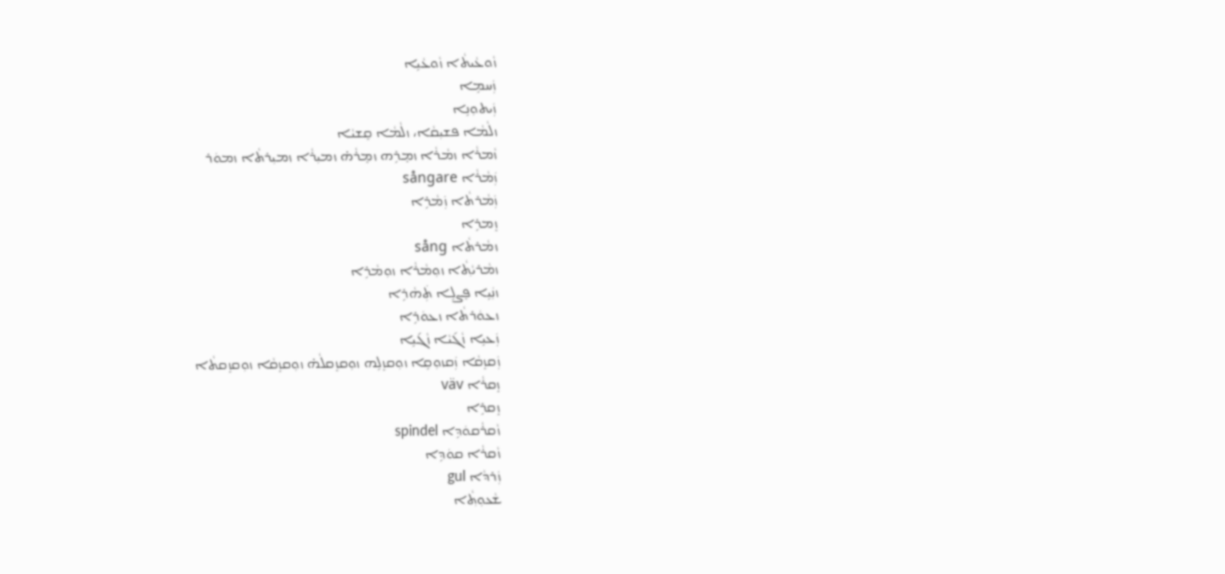ܙܵܘܥܵܝܬܵܐ ܙܵܘܥܵܝܹܐ
ܙܲܚܡܹܐ
ܙܲܝܬܘܼܢܹܐ
ܙܠܵܡܵܐ ܦܫܝܼܩܵܐ، ܙܠܵܡܵܐ ܩܸܫܝܵܐ
ܙܵܡܪܵܐ ܙܡܵܪܵܐ ܙܡܸܪܹܗ ܙܡܸܪܵܗ̇ ܙܡܝܼܪܵܐ ܙܡܝܼܪܬܵܐ ܙܡܘܿܪ
ܙܲܡܵܪܵܐ sångare
ܙܲܡܵܪܬܵܐ ܙܲܡܵܪܹܐ
ܙܸܡܪܹܐ
ܙܡܵܪܬܵܐ sång
ܙܡܵܪܝܵܬ݂ܵܐ ܙܘܼܡܵܪܵܐ ܙܘܼܡܵܪܹܐ
ܙܢܲܝܹܐ ܦܸܨܠܹܐ ܬܲܗܵܪܹܐ
ܙܥܘܿܪܬܵܐ ܙܥܘܿܪܹܐ
ܙܲܥܝܹܐ ܙܵܓ݇ܝܵܐ ܙܵܓ݇ܝܹܐ
ܙܲܩܙܸܩܵܐ ܙܲܩܙܘܼܩܹܐ ܙܘܼܩܙܸܠܹܗ ܙܘܼܩܙܸܩܠܵܗ̇ ܙܘܼܩܙܸܩܵܐ ܙܘܼܩܙܸܩܬܵܐ
ܙܸܩܪܵܐ väv
ܙܸܩܪܹܐ
ܙܵܩܪܵܩܘܿܕܹܐ spindel
ܙܵܩܪܵܐ ܩܘܿܕܹܐ
ܙܲܪܕܵܐ gul
ܫܵܥܘܼܬ݂ܵܐ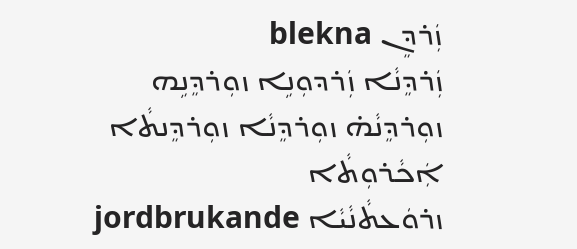ܙܲܪܕܸܢ blekna
ܙܲܪܕܸܢܵܐ ܙܲܪܕܘܼܢܹܐ ܙܘܼܪܕܸܢܹܗ ܙܘܼܪܕܸܢܵܗ̇ ܙܘܼܪܕܸܢܵܐ ܙܘܼܪܕܸܢܬܵܐ
ܐܲܟܵܪܘܼܬܵܐ
ܙܪܘܿܥܬܵܢܵܝܵܐ jordbrukande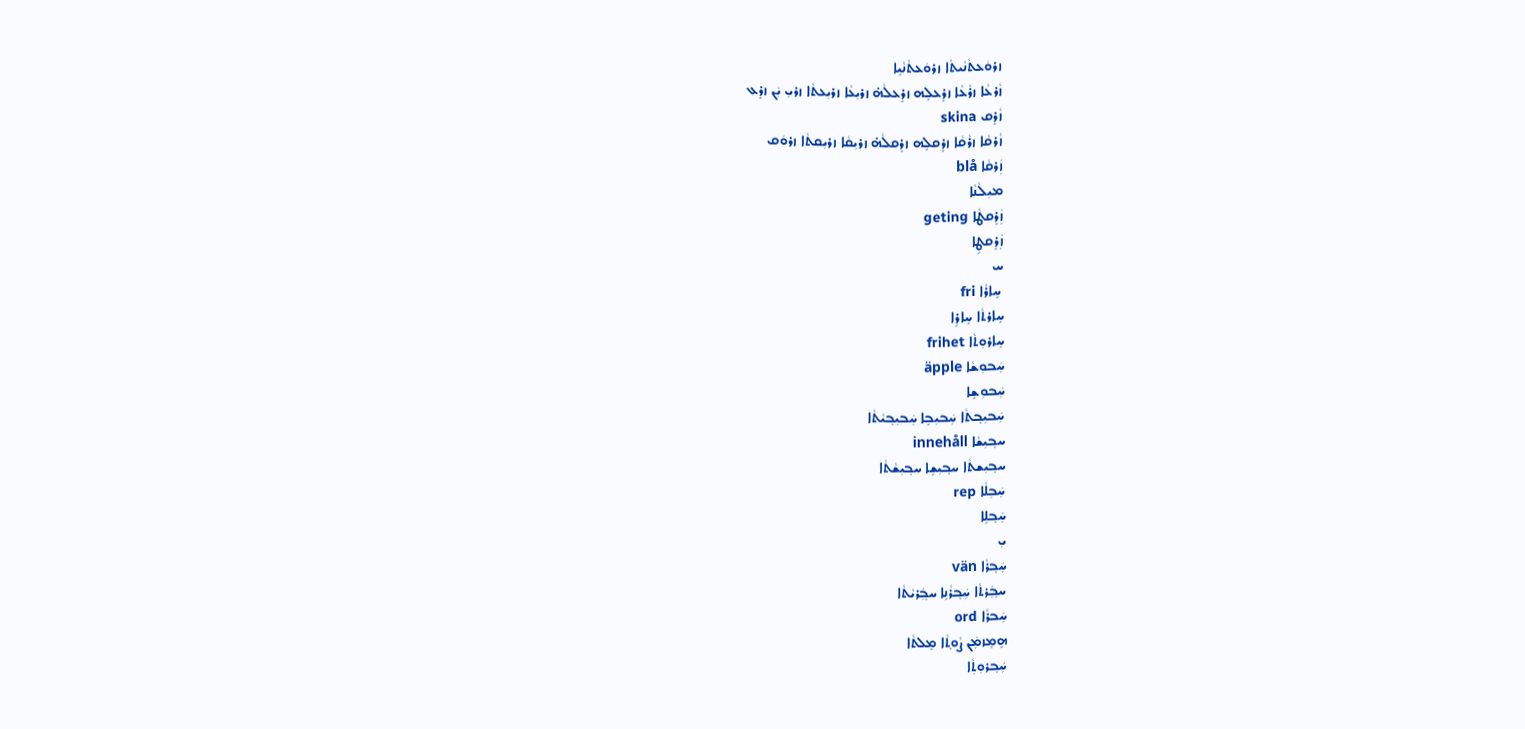ܙܪܘܿܥܬܵܢܵܝܬܵܐ ܙܪܘܿܥܬܵܢܵܝܹܐ
ܙܵܪܥܵܐ ܙܪܵܥܵܐ ܙܪܸܥܠܹܗ ܙܪܸܥܠܵܗ̇ ܙܪܝܼܥܵܐ ܙܪܝܼܥܬܵܐ ܙܪܝܼ ܝܲܢ ܙܪܸܥ
ܙܵܪܸܩ skina
ܙܵܪܩܵܐ ܙܪܵܩܵܐ ܙܪܸܩܠܹܗ ܙܪܸܩܠܵܗ̇ ܙܪܝܼܩܵܐ ܙܪܝܼܩܬܵܐ ܙܪܘܿܩ
ܙܲܪܩܵܐ blå
ܡܝܼܠܵܢܵܐ
ܙܲܪܸܩܛܵܐ geting
ܙܲܪܸܩܛܹܐ
ܚ
 ܚܹܐܪܵܐ fri
ܚܹܐܪܬܵܐ ܚܹܐܪܹܐ
ܚܹܐܪܘܼܬܵܐ frihet
ܚܲܒܘܼܫܵܐ äpple
ܚܲܒܘܼܫܹܐ
ܚܲܒܝܼܒ݂ܬܵܐ ܚܲܒܝܼܒܹܐ ܚܲܒܝܼܒ݂ܝܵܬܵܐ
ܚܒ݂ܝܼܫܵܐ innehåll
ܚܒ݂ܝܼܫܬܵܐ ܚܒ݂ܝܼܫܹܐ ܚܒ݂ܝܼܫܵܬܵܐ
ܚܲܒܼܠܵܐ rep
ܚܲܒ݂ܠܹܐ
ܝܼ
ܚܲܒ݂ܪܵܐ vän
ܚܒ݂ܲܪܬܵܐ ܚܲܒ݂ܪܵܢܹܐ ܚܒ݂ܲܪܝܵܬܵܐ
ܚܲܒܪܵܐ ord
ܗܹܡܸܙܡܲܢ ܨܵܘܬ݂ܵܐ ܡܸܠܬܵܐ
ܚܲܒ݂ܪܘܼܬܼܵܐ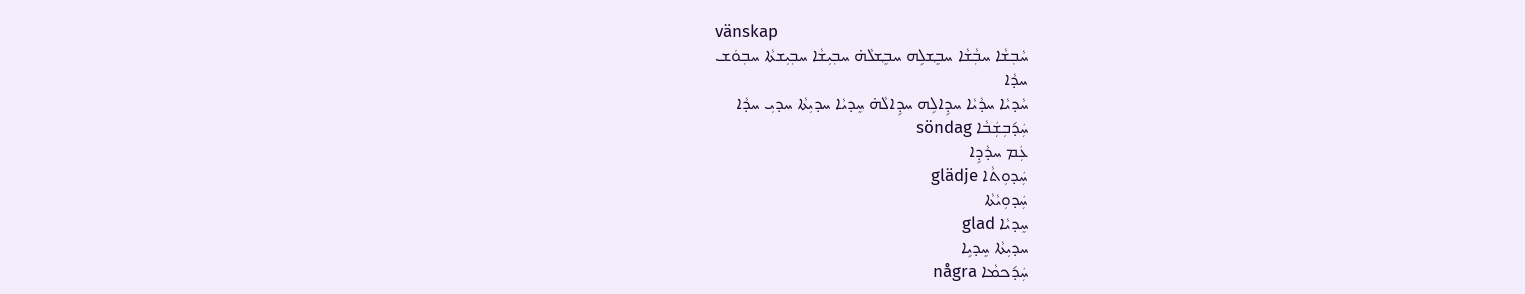vänskap
ܚܵܒ݂ܫܵܐ ܚܒ݂ܵܫܵܐ ܚܒ݂ܸܫܠܹܗ ܚܒ݂ܸܫܠܵܗ̇ ܚܒ݂ܝܼܫܵܐ ܚܒ݂ܝܼܫܬܵܐ ܚܒ݂ܘܿܫ
ܚܕܵܐ
ܚܵܕܝܵܐ ܚܕܵܝܵܐ ܚܕܹܐܠܹܗ ܚܕܹܐܠܵܗ̇ ܚܸܕܝܵܐ ܚܕܝܼܬܵܐ ܚܕܝܼ ܚܕܵܐ
ܚܲܕ݇ܒܼܫܲܒܵܐ söndag
ܥܲܡ ܚܕܵܕܹܐ
ܚܲܕܘܼܬܵܐ glädje
ܚܲܕܘܼܝܵܬܵܐ
ܚܸܕܝܵܐ glad
ܚܕܝܼܬܵܐ ܚܸܕܝܹܐ
ܚܲܕ݇ܟܡܵܐ några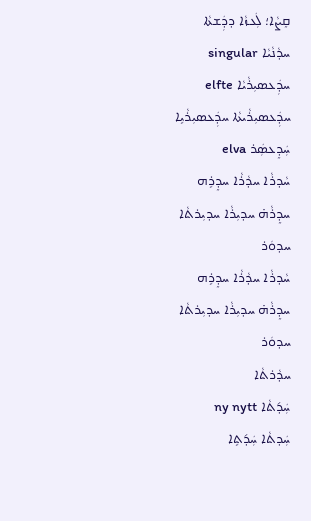ܩܸܨܵܐ؛ ܠܲܥܙܵܐ ܕܕܲܫܬܵܐ
ܚܕܵܢܵܝܵܐ singular
ܚܕܲܥܣܝܼܪܵܝܵܐ elfte
ܚܕܲܥܣܝܼܪܵܝܬܵܐ ܚܕܲܥܣܝܼܪܵܝܹܐ
ܚܲܕܸܥܣܲܪ elva
ܚܵܕܪܵܐ ܚܕܵܪܵܐ ܚܕܸܪܹܗ ܚܕܸܪܵܗ̇ ܚܕܝܼܪܵܐ ܚܕܝܼܪܬܵܐ ܚܕܘܿܪ
ܚܵܕܪܵܐ ܚܕܵܪܵܐ ܚܕܸܪܹܗ ܚܕܸܪܵܗ̇ ܚܕܝܼܪܵܐ ܚܕܝܼܪܬܵܐ ܚܕܘܿܪ
ܚܕܵܪܬܵܐ
ܚܲܕ݇ܬܵܐ ny nytt
ܚܲܕܬܵܐ ܚܲܕ݇ܬܹܐ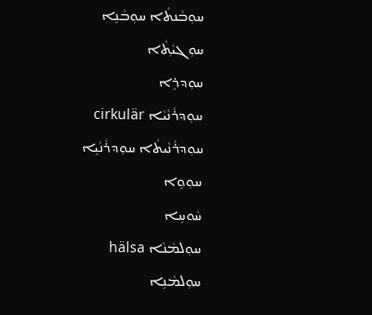ܚܘܼܒܵܢܬܵܐ ܚܘܼܒܵܢܹܐ
ܚܘܼܓܝܵܬ݂ܵܐ
ܚܘܼܕܪܹܐ
ܚܘܼܕܪܵܢܵܝܵܐ cirkulär
ܚܘܼܕܪܵܢܵܝܬܵܐ ܚܘܼܕܪܵܢܵܝܹܐ
ܚܘܼܘܹܐ
ܚܵܘܚܹܐ
ܚܘܼܠܡܵܢܵܐ hälsa
ܚܘܼܠܡܵܢܹܐ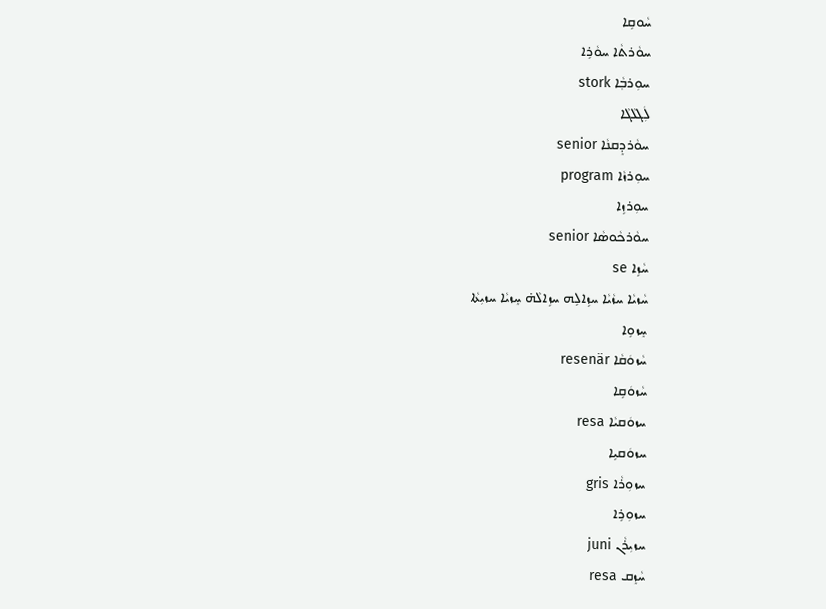ܚܵܘܩܹܐ
ܚܘܵܪܬܵܐ ܚܘܵܪܹܐ
ܚܘܼܪܒ݂ܵܐ stork
ܠܲܓܠܵܓܵܐ
ܚܘܵܪܕܸܩܢܵܐ senior
ܚܘܼܪܙܵܐ program
ܚܘܼܪܙܹܐ
ܚܘܵܪܟܵܘܣܵܐ senior
ܚܵܙܹܐ se
ܚܵܙܝܵܐ ܚܙܵܝܵܐ ܚܙܹܐܠܹܗ ܚܙܹܐܠܵܗ̇ ܚܸܙܝܵܐ ܚܙܝܼܬܵܐ
ܚܸܙܘܹܐ
ܚܵܙܘܿܩܵܐ resenär
ܚܵܙܘܿܩܹܐ
ܚܙܘܿܩܝܵܐ resa
ܚܙܘܿܩܝܹܐ
ܚܙܘܼܪܵܐ gris
ܚܙܘܼܪܹܐ
ܚܙܝܼܪܵܢ juni
ܚܵܙܸܩ resa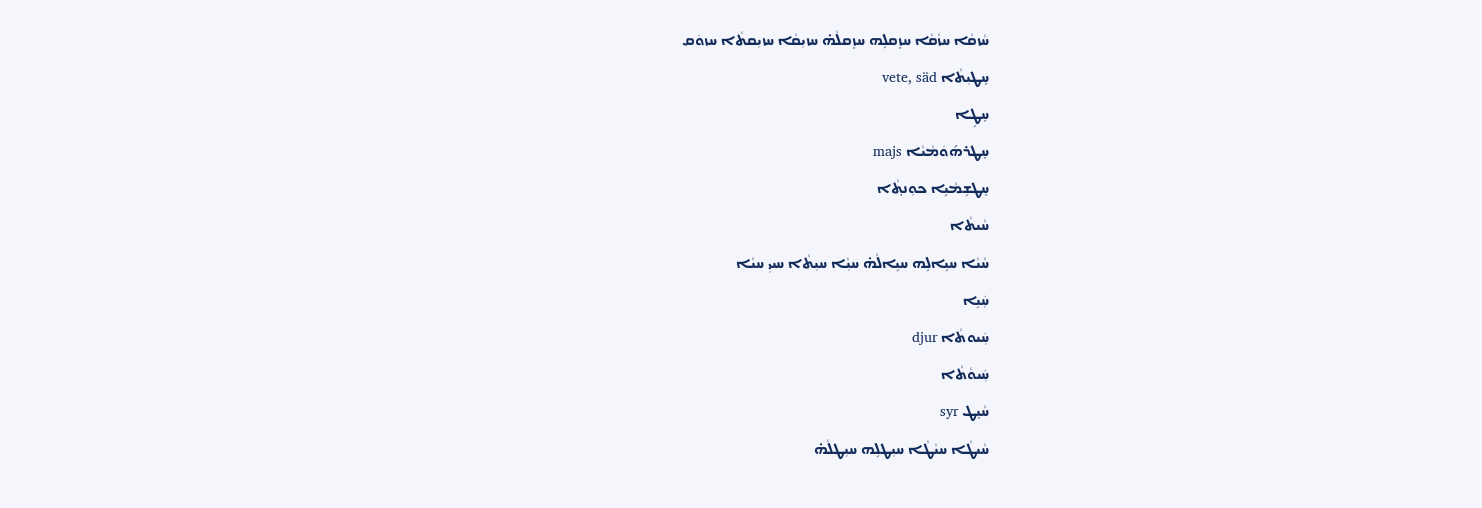ܚܵܙܩܵܐ ܚܙܵܩܵܐ ܚܙܸܩܠܹܗ ܚܙܸܩܠܵܗ̇ ܚܙܝܼܩܵܐ ܚܙܝܼܩܬܵܐ ܚܙܘܿܩ
ܚܸܛܝܼܬܵܐ vete, säd
ܚܸܛܹܐ
ܚܸܛܪܗ݇ܘܿܡܵܝܵܐ majs
ܚܸܛܫܹܡܵܝܹܐ ܟܘܼܢܬ݂ܵܐ
ܚܵܝܬܵܐ
ܚܵܝܵܐ ܚܝܹܐܠܹܗ ܚܝܹܐܠܵܗ̇ ܚܝܼܵܐ ܚܝܼܬܵܐ ܚܝܝܼ ܚܝܵܐ
ܚܲܝܹܐ
ܚܲܝܘܬܵܐ djur
ܚܲܝܘܵܬܵܐ
ܚܵܝܸܛ syr
ܚܵܝܛܵܐ ܚܝܵܛܵܐ ܚܝܼܛܠܹܗ ܚܝܼܛܠܵܗ̇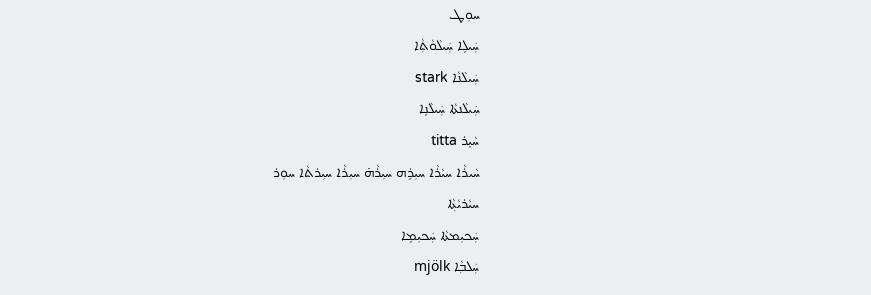ܚܘܼܛ
ܚܲܝܠܹܐ ܚܲܝܠܵܘܵܬ݂ܵܐ
ܚܲܝܠܵܢܵܐ stark
ܚܲܝܠܵܢܬܵܐ ܚܲܝܠܵܢܹܐ
ܚܵܝܸܪ titta
ܚܵܝܪܵܐ ܚܝܵܪܵܐ ܚܝܼܪܹܗ ܚܝܼܪܵܗ̇ ܚܝܼܪܵܐ ܚܝܼܪܬܵܐ ܚܘܼܪ
ܚܝܵܪܝܵܬ݂ܵܐ
ܚܲܟܝܼܡܬܵܐ ܚܲܟܝܼܡܹܐ
ܚܲܠܒ݂ܵܐ mjölk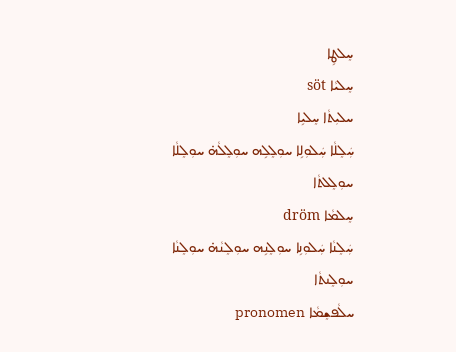ܚܸܠܛܹܐ
ܚܸܠܝܵܐ söt
ܚܠܝܼܬܵܐ ܚܸܠܝܹܐ
ܚܲܠܸܠܵܐ ܚܲܠܘܼܠܹܐ ܚܘܼܠܸܠܹܗ ܚܘܼܠܸܠܵܗ̇ ܚܘܼܠܸܠܵܐ ܚܘܼܠܸܠܬܵܐ
ܚܸܠܡܵܐ dröm
ܚܲܠܸܢܵܐ ܚܲܠܘܼܢܹܐ ܚܘܼܠܸܢܹܗ ܚܘܼܠܸܢܵܗ̇ ܚܘܼܠܸܢܵܐ ܚܘܼܠܸܢܬܵܐ
ܚܠܵܦܫܸܡܵܐ pronomen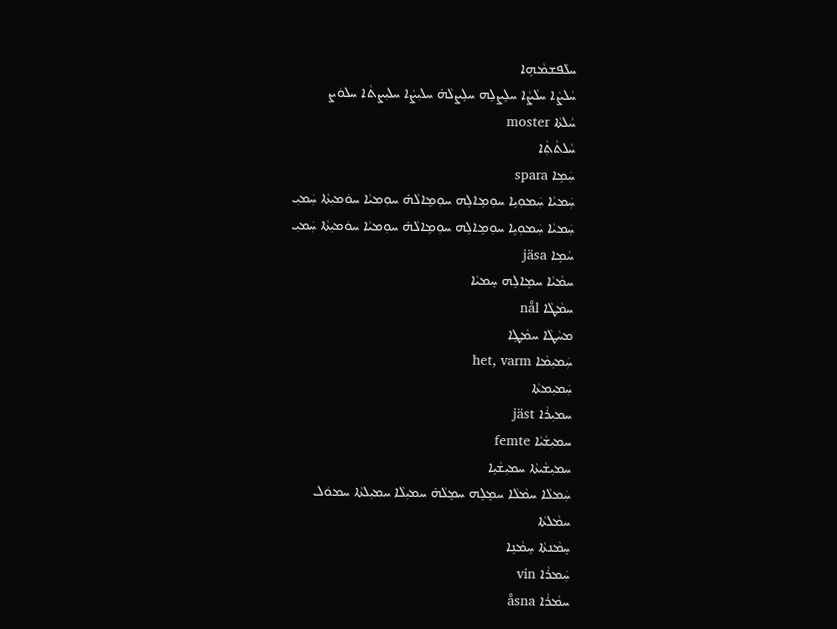ܚܠܵܦܫܡܵܗܹܐ
ܚܵܠܨܵܐ ܚܠܵܨܵܐ ܚܠܸܨܠܹܗ ܚܠܸܨܠܵܗ̇ ܚܠܝܼܨܵܐ ܚܠܝܼܨܬܵܐ ܚܠܘܿܨ
ܚܵܠܬܵܐ moster
ܚܵܠܬܵܬ݂ܵܐ
ܚܲܡܹܐ spara
ܚܲܡܝܵܐ ܚܲܡܘܼܝܹܐ ܚܘܼܡܹܐܠܹܗ ܚܘܼܡܹܐܠܵܗ̇ ܚܘܼܡܝܵܐ ܚܘܿܡܝܼܬܵܐ ܚܲܡܝܼ
ܚܲܡܝܵܐ ܚܲܡܘܼܝܹܐ ܚܘܼܡܹܐܠܹܗ ܚܘܼܡܹܐܠܵܗ̇ ܚܘܼܡܝܵܐ ܚܘܿܡܝܼܬܵܐ ܚܲܡܝܼ
ܚܵܡܹܐ jäsa
ܚܡܵܝܵܐ ܚܡܹܐܠܹܗ ܚܸܡܝܵܐ
ܚܡܵܛܵܐ nål
ܡܚܵܛܵܐ ܚܡܵܛܹܐ
ܚܲܡܝܼܡܵܐ het, varm
ܚܲܡܝܼܡܬܵܐ
ܚܡܝܼܪܵܐ jäst
ܚܡܝܼܫܵܝܵܐ femte
ܚܡܝܼܫܵܝܬܵܐ ܚܡܝܼܫܵܝܹܐ
ܚܲܡܠܵܐ ܚܡܵܠܵܐ ܚܡܸܠܹܗ ܚܡܸܠܵܗ̇ ܚܡܝܼܠܵܐ ܚܡܝܼܠܬܵܐ ܚܡܘܿܠ
ܚܡܵܠܬܵܐ
ܚܸܡܵܢܬܵܐ ܚܸܡܵܢܹܐ
ܚܲܡܪܵܐ vin
ܚܡܵܪܵܐ åsna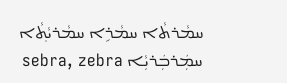ܚܡܵܪܬܵܐ ܚܡܵܪܹܐ ܚܡܵܪܝܵܬ݂ܵܐ
ܚܡܲܪܒܲܪܝܼܵܐ sebra, zebra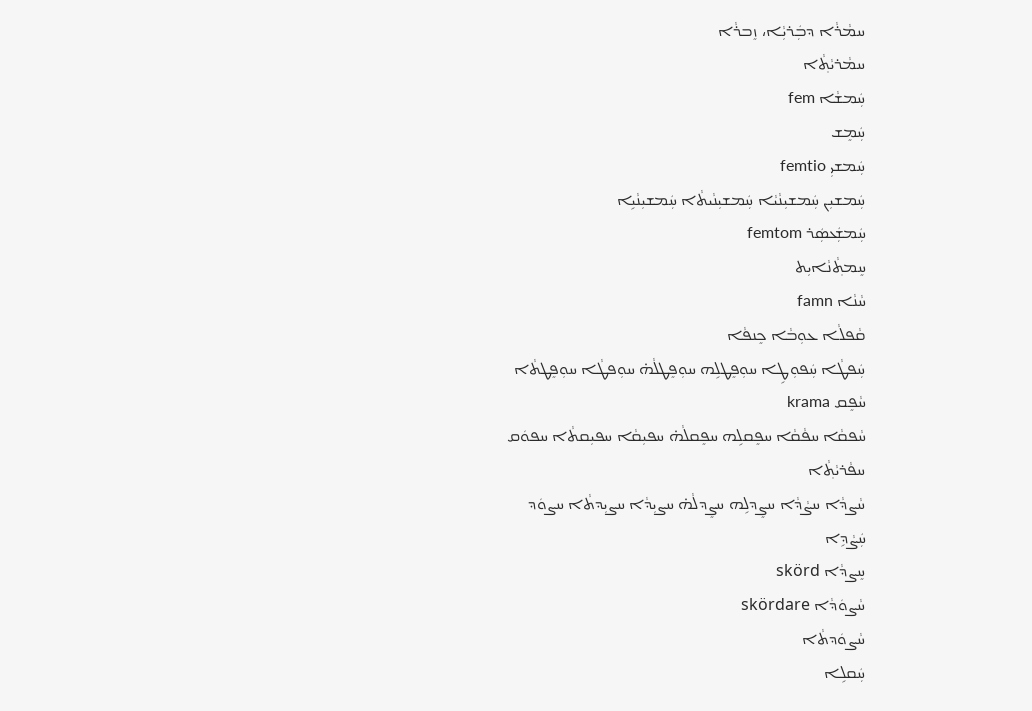ܚܡܵܪܵܐ ܕܒܲܪܝܼܵܐ، ܙܸܒܪܵܐ
ܚܡܵܪܝܵܬ݂ܵܐ
ܚܲܡܫܵܐ fem
ܚܲܡܸܫ
ܚܲܡܫܝܼ femtio
ܚܲܡܫܝܼܢ ܚܲܡܫܝܼܢܵܝܵܐ ܚܲܡܫܝܼܢܵܝܬܵܐ ܚܲܡܫܝܼܢܵܝܹܐ
ܚܲܡܫܲܥܣܲܪ femtom
ܚܸܡܬ݂ܵܢܵܐܝܼܬ
ܚܵܢܵܐ famn
ܩܵܦܠܵܐ ܥܘܼܒܵܐ ܟܸܢܦܵܐ
ܚܲܦܛܵܐ ܚܲܦܘܼܛܹܐ ܚܘܼܦܸܛܠܹܗ ܚܘܼܦܸܛܠܵܗ̇ ܚܘܼܦܛܵܐ ܚܘܼܦܸܛܬܵܐ
ܚܵܦܸܩ krama
ܚܵܦܩܵܐ ܚܦܵܩܵܐ ܚܦܸܩܠܹܗ ܚܦܸܩܠܵܗ̇ ܚܦܝܼܩܵܐ ܚܦܝܼܩܬܵܐ ܚܦܘܿܩ
ܚܦܵܪܝܵܬ݂ܵܐ
ܚܵܨܕܵܐ ܚܨܵܕܵܐ ܚܨܸܕܠܹܗ ܚܨܸܕܠܵܗ̇ ܚܨܝܼܕܵܐ ܚܨܝܼܕܬܵܐ ܚܨܘܿܕ
ܚܲܨܵܕܹܐ
ܚܸܨܕܵܐ skörd
ܚܵܨܘܿܕܵܐ skördare
ܚܵܨܘܿܕܬܵܐ
ܚܲܩܠܹܐ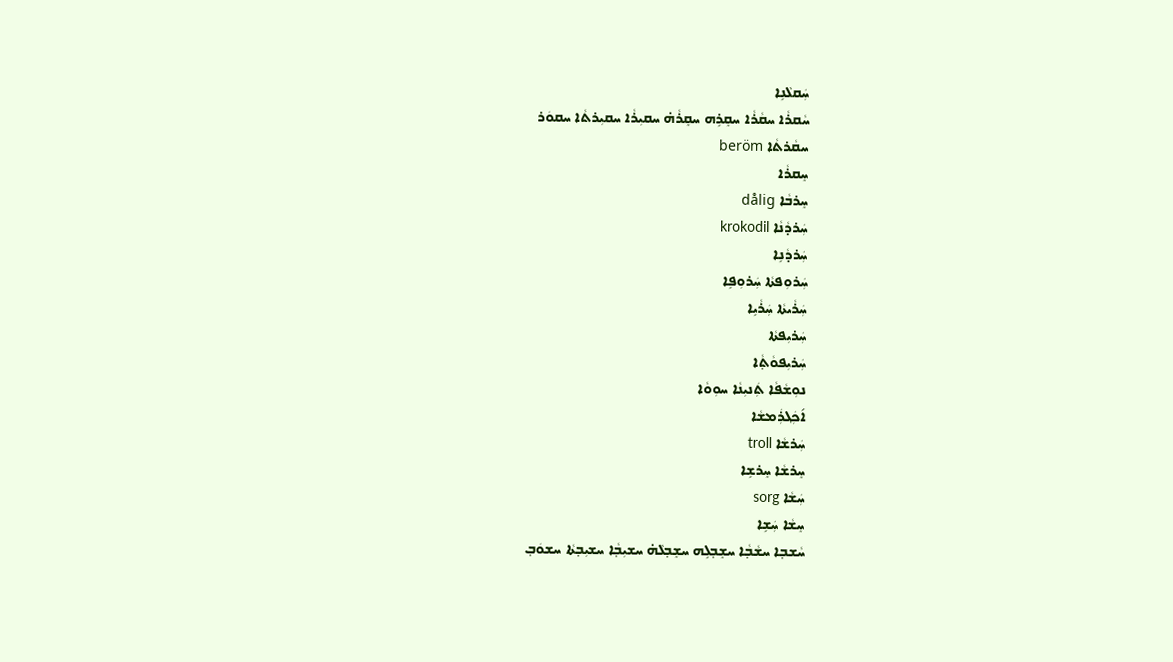ܚܲܩܠܵܢܹܐ
ܚܵܩܪܵܐ ܚܩܵܪܵܐ ܚܩܸܪܹܗ ܚܩܸܪܵܗ̇ ܚܩܝܼܪܵܐ ܚܩܝܼܪܬܵܐ ܚܩܘܿܪ
ܚܩܵܪܬܵܐ beröm
ܚܸܩܪܵܐ
ܚܸܪܒܵܐ dålig
ܚܲܪܕܵܢܵܐ krokodil
ܚܲܪܕܵܢܹܐ
ܚܲܪܘܼܦܬܵܐ ܚܲܪܘܼܦܹܐ
ܚܲܪܵܝܬܵܐ ܚܲܪܵܝܹܐ
ܚܲܪܝܼܦܬܵܐ
ܚܲܪܝܼܦܘܵܬ݂ܵܐ
ܢܘܼܫܵܦܵܐ ܬܲܢܝܼܢܵܐ ܚܘܼܘܵܐ
ܐ݇ܟ݂ܲܠܪܲܡܫܵܐ
ܚܲܪܫܵܐ troll
ܚܸܪܫܵܐ ܚܸܪܫܹܐ
ܚܲܫܵܐ sorg
ܚܸܫܵܐ ܚܲܫܹܐ
ܚܵܫܒ݂ܐ ܚܫܵܒ݂ܵܐ ܚܫܸܒ݂ܠܹܗ ܚܫܸܒ݂ܠܵܗ̇ ܚܫܝܼܒ݂ܵܐ ܚܫܝܼܒ݂ܬܵܐ ܚܫܘܿܒ݂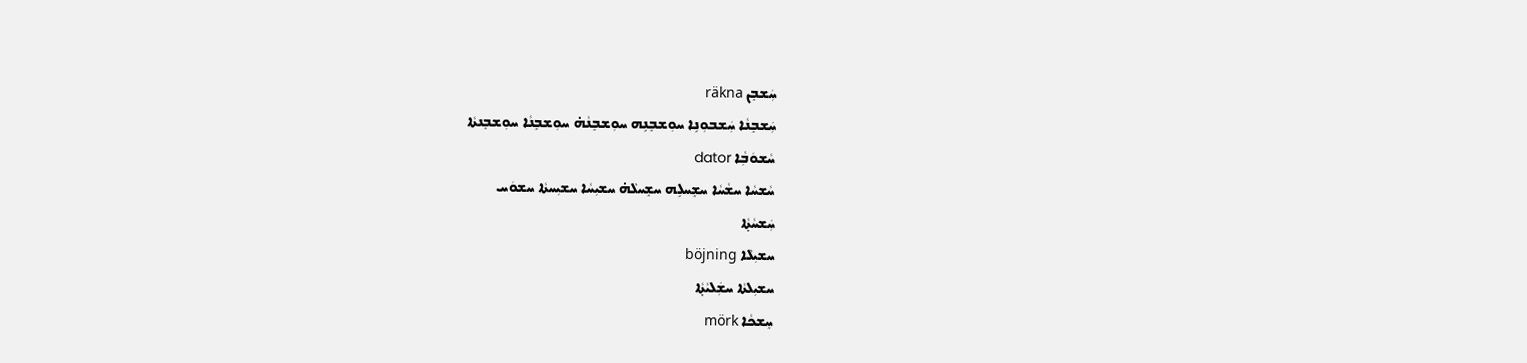ܚܲܫܒܸܢ räkna
ܚܲܫܒܸܢܵܐ ܚܲܫܒܘܼܢܹܐ ܚܘܼܫܒܸܢܹܗ ܚܘܼܫܒܸܢܵܗ̇ ܚܘܼܫܒܸܢܵܐ ܚܘܼܫܒܸܢܬܵܐ
ܚܵܫܘܿܒܼܵܐ dator
ܚܵܫܚܵܐ ܚܫܵܚܵܐ ܚܫܸܚܠܹܗ ܚܫܸܚܠܵܗ̇ ܚܫܝܼܚܵܐ ܚܫܝܼܚܬܵܐ ܚܫܘܿܚ
ܚܲܫܚܵܬ݂ܵܐ
ܚܫܝܼܠܵܐ böjning
ܚܫܝܼܠܬܵܐ ܚܫܲܠܝܵܬ݂ܵܐ
ܚܸܫܟܵܐ mörk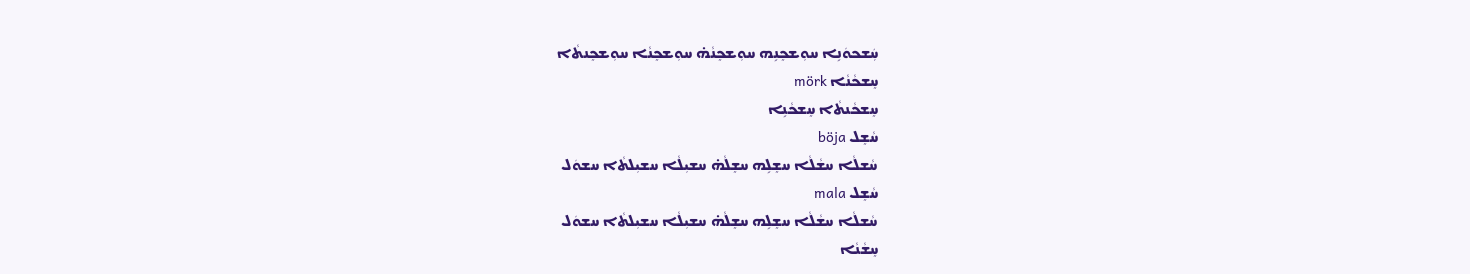ܚܲܫܟܘܿܢܹܐ ܚܘܼܫܟܸܢܹܗ ܚܘܼܫܟܸܢܵܗ̇ ܚܘܼܫܟܸܢܵܐ ܚܘܼܫܟܸܢܬܵܐ
ܚܸܫܟܵܢܵܐ mörk
ܚܸܫܟܵܢܬܵܐ ܚܸܫܟܵܢܹܐ
ܚܵܫܸܠ böja
ܚܵܫܠܵܐ ܚܫܵܠܵܐ ܚܫܸܠܹܗ ܚܫܸܠܵܗ̇ ܚܫܝܼܠܵܐ ܚܫܝܼܠܬܵܐ ܚܫܘܿܠ
ܚܵܫܸܠ mala
ܚܵܫܠܵܐ ܚܫܵܠܵܐ ܚܫܸܠܹܗ ܚܫܸܠܵܗ̇ ܚܫܝܼܠܵܐ ܚܫܝܼܠܬܵܐ ܚܫܘܿܠ
ܚܸܫܵܢܵܐ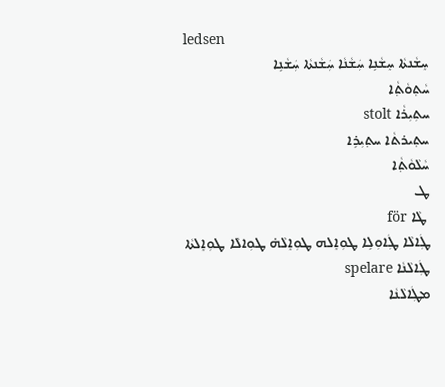ledsen
ܚܸܫܵܢܬܵܐ ܚܸܫܵܢܹܐ ܚܲܫܵܢܵܐ ܚܲܫܵܢܬܵܐ ܚܲܫܵܢܹܐ
ܚܵܬ݂ܘܵܬ݂ܵܐ
ܚܬܼܝܼܪܵܐ stolt
ܚܬ݂ܝܪܬܵܐ ܚܬ݂ܝܼܪܹܐ
ܚܵܠܵܘܵܬ݂ܵܐ
ܛ
 ܛܵܐ för
ܛܲܐܠܵܐ ܛܲܐܘܼܠܹܐ ܛܘܼܐܸܠܗ ܛܘܼܐܸܠܵܗ̇ ܛܘܼܐܠܵܐ ܛܘܼܐܸܠܬܵܐ
ܛܲܐܠܵܢܵܐ spelare
ܡܛܲܐܠܵܢܵܐ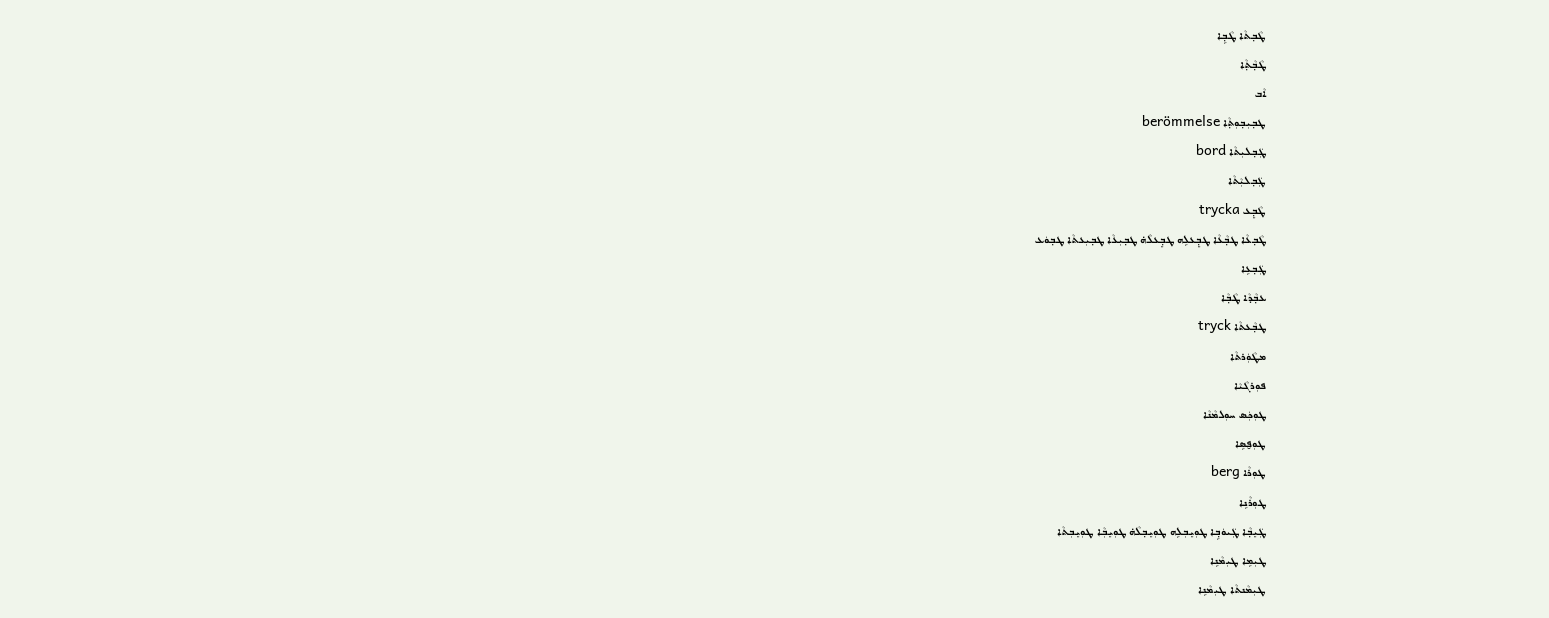ܛܵܒ݂ܬܵܐ ܛܵܒ݂ܹܐ
ܛܵܒ݂ܵܬ݂ܵܐ
ܐܵܒ
ܛܒ݂ܝܼܒ݂ܘܼܬ݂ܵܐ berömmelse
ܛܲܒ݂ܠܝܼܬܵܐ bord
ܛܲܒ݂ܠܝܼܵܬܵܐ
ܛܵܒ݂ܸܥ trycka
ܛܵܒ݂ܥܵܐ ܛܒ݂ܵܥܵܐ ܛܒ݂ܸܥܠܹܗ ܛܒ݂ܸܥܠܵܗ̇ ܛܒ݂ܝܼܥܵܐ ܛܒ݂ܝܼܥܬܵܐ ܛܒ݂ܘܿܥ
ܛܲܒ݂ܥܹܐ
ܥܒ݂ܵܕܵܐ ܛܵܒ݂ܵܐ
ܛܒ݂ܵܥܬܵܐ tryck
ܡܛܵܘܲܪܬܵܐ
ܦܘܼܪܓܵܝܵܐ
ܛܘܼܟܲܣ ܚܘܼܠܡܵܢܵܐ
ܛܘܼܦ̮ܣܹܐ
ܛܘܼܪܵܐ berg
ܛܘܼܪܵܢܹܐ
ܛܲܝܸܒ݂ܵܐ ܛܲܝܘܿܒ݂ܹܐ ܛܘܼܝܸܒܼܠܹܗ ܛܘܼܝܸܒ݂ܠܵܗ̇ ܛܘܼܝܸܒܼܵܐ ܛܘܼܝܸܒܼܬܵܐ
ܛܝܼܡܹܐ ܛܝܼܡܵܢܹܐ
ܛܝܼܡܵܢܬܵܐ ܛܝܼܡܵܢܹܐ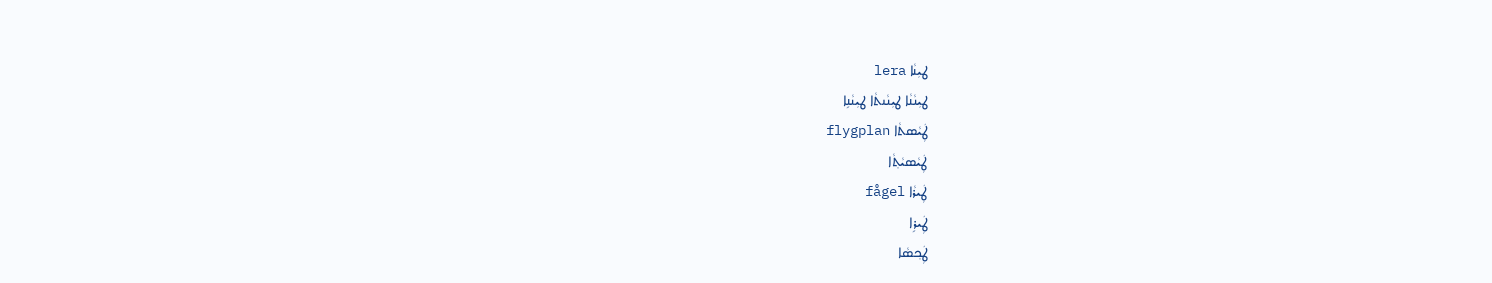ܛܝܼܢܵܐ lera
ܛܝܼܢܵܢܵܐ ܛܝܼܢܵܢܬܵܐ ܛܝܼܢܵܢܹܐ
ܛܲܝܵܣܬܵܐ flygplan
ܛܲܝܵܣܝܵܬ݂ܵܐ
ܛܲܝܪܵܐ fågel
ܛܲܝܪܹܐ
ܛܲܟ݂ܣܵܐ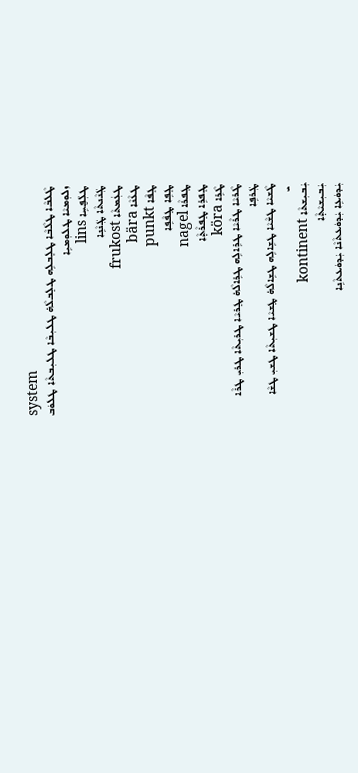system
ܛܵܠܒܵܐ ܛܠܵܒܵܐ ܛܠܸܒܠܹܗ ܛܠܸܒܠܵܗ̇ ܛܠܝܼܒܵܐ ܛܠܝܼܒܬܵܐ ܛܠܘܿܒ
ܙܠܘܼܡܝܵܐ ܛܠܘܼܡܝܹܐ
ܛܠܲܦ̮ܚܹܐ lins
ܛܲܢܵܢܬܵܐ ܛܲܢܵܢܹܐ
ܛܥܲܡܬܵܐ frukost
ܛܥܵܢܵܐ bära
ܛܸܦܵܐ punkt
ܛܸܦܹܐ ܛܸܦܵܦܹܐ
ܛܸܦܪܵܐ nagel
ܛܸܦܪܹܐ ܛܸܦܪܵܬ݂ܵܐ
ܛܵܪܹܐ köra
ܛܵܪܝܵܐ ܛܪܵܝܵܐ ܛܪܹܐܠܹܗ ܛܪܹܐܠܵܗ̇ ܛܸܪܝܵܐ ܛܪܝܼܬܵܐ ܛܪܝܼ ܛܪܵܐ
ܛܲܪܦܹܐ
ܛܵܫܝܵܐ ܛܫܵܝܵܐ ܛܫܹܐܠܹܗ ܛܫܹܐܠܵܗ̇ ܛܸܫܝܵܐ ܛܫܝܼܬܵܐ ܛܫܝܼ ܛܫܵܐ
 ܝ
ܝܲܒܝܼܫܬܵܐ kontinent
ܝܲܒܝܼܫܝܵܬ݂ܵܐ
ܝܲܕܘܿܥܹܐ ܝܲܕܘܿܥܬܵܢܵܐ ܝܲܕܘܿܥܬܵܢܹܐ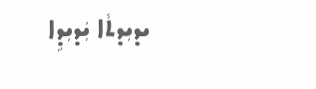ܝܕܝܼܕܬܵܐ ܝܲܕܝܼܕܹܐ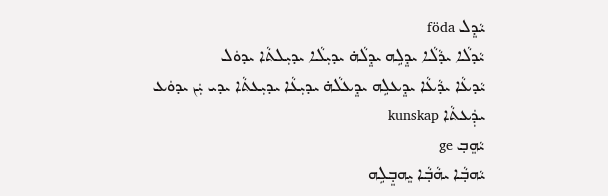ܝܵܕܸܠ föda
ܝܵܕܠܵܐ ܝܕܵܠܵܐ ܝܕܸܠܹܗ ܝܕܸܠܵܗ̇ ܝܕܝܼܠܵܐ ܝܕܝܼܠܬܵܐ ܝܕܘܿܠ
ܝܵܕܥܵܐ ܝܕܵܥܵܐ ܝܕܸܥܠܹܗ ܝܕܸܥܠܵܗ̇ ܝܕܝܼܥܵܐ ܝܕܝܼܥܬܵܐ ܝܕܝ ܝܲܢ ܝܕܘܿܥ
ܝܕܲܥܬܵܐ kunskap
ܝܵܗܸܒ݂ ge
ܝܵܗܒ݂ܵܐ ܝܗܵܒ݂ܵܐ ܝܸܗܒ݂ܸܠܹܗ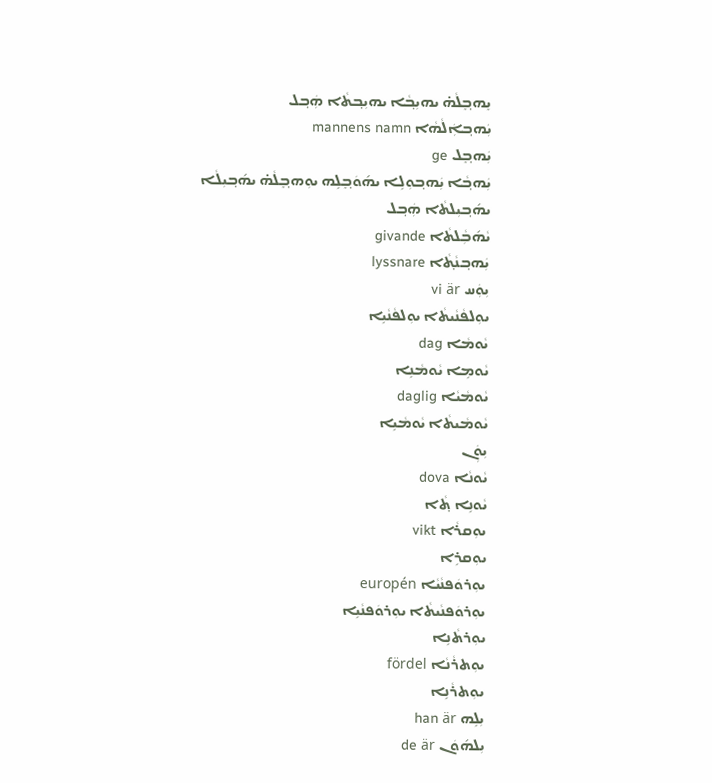ܝܸܗܒ݂ܸܠܵܗ̇ ܝܗܝܼܒ݂ܵܐ ܝܗܝܼܒ݂ܬܵܐ ܗܲܒ݂ܠ
ܝܲܗܒ݂ܐܲܠܵܗܵܐ mannens namn
ܝܲܗܒ݂ܸܠ ge
ܝܲܗܒ݂ܵܐ ܝܲܗܒ݂ܘܼܠܹܐ ܝܗ݇ܘܿܒ݂ܸܠܹܗ ܝܘܼܗܒ݂ܸܠܵܗ̇ ܝܗ݇ܒ݂ܝܼܠܵܐ ܝܗ݇ܒ݂ܝܼܠܬܵܐ ܗܲܒ݂ܠ
ܝܵܗ݇ܒܼܵܠܬܵܐ givande
ܝܲܗܒ݂ܢܵܬ݂ܵܐ lyssnare
ܝܼܘܲܚ vi är
ܝܘܼܠܦܵܢܵܝܬܵܐ ܝܘܼܠܦܵܢܵܝܹܐ
ܝܵܘܡܵܐ dag
ܝܵܘܡܹܐ ܝܵܘܡܵܢܹܐ
ܝܵܘܡܵܝܵܐ daglig
ܝܵܘܡܵܝܬܵܐ ܝܵܘܡܵܝܹܐ
ܝܼܘܲܢ
ܝܵܘܢܵܐ dova
ܝܵܘܢܹܐ ܬ݂ܵܐ
ܝܘܼܩܪܵܐ vikt
ܝܘܼܩܪܹܐ
ܝܘܼܪܘܿܦܢܵܝܵܐ europén
ܝܘܼܪܘܿܦܢܵܝܬܵܐ ܝܘܼܪܘܿܦܢܵܝܹܐ
ܝܘܼܪܬܵܢܹܐ
ܝܘܼܬܪܵܢܵܐ fördel
ܝܘܼܬܪܵܢܹܐ
ܝܼܠܹܗ han är
ܝܼܠܗ݇ܘܿܢ de är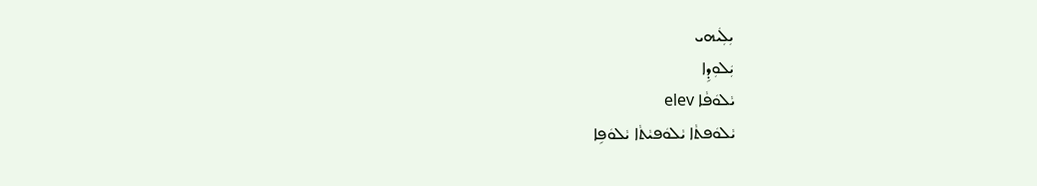ܝܼܠܲܝܗܝ
ܝܲܠܘܼܕܹܐ
ܝܵܠܘܿܦܵܐ elev
ܝܵܠܘܿܦܬܵܐ ܝܵܠܘܿܦܝܵܬܵܐ ܝܵܠܘܿܦܹܐ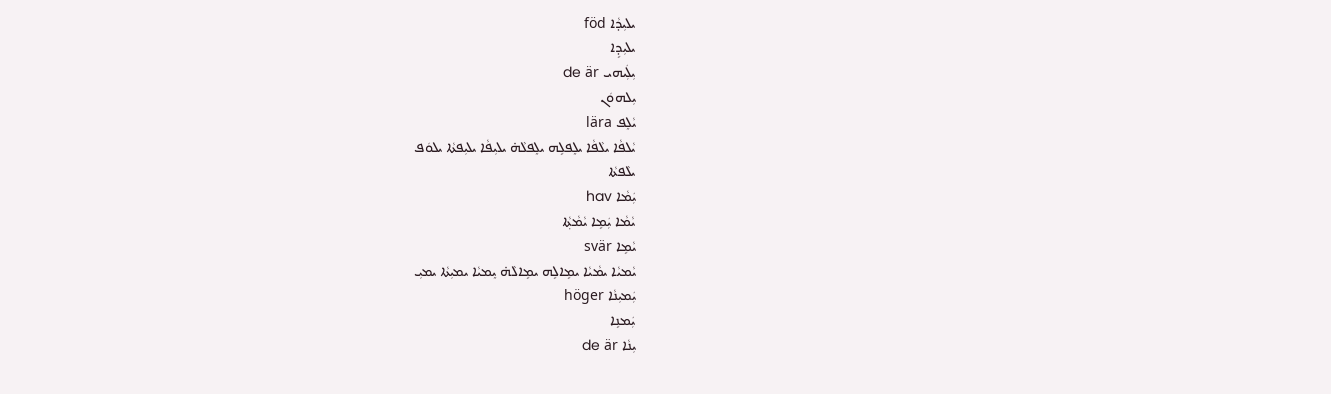ܝܠܝܼܕܵܐ föd
ܝܠܝܼܕܹܐ
ܝܼܠܲܝܗܝ de är
ܝܼܠܗܘܿܢ
ܝܵܠܸܦ lära
ܝܵܠܦܵܐ ܝܠܵܦܵܐ ܝܠܸܦܠܹܗ ܝܠܸܦܠܵܗ̇ ܝܠܝܼܦܵܐ ܝܠܝܼܦܬܵܐ ܝܠܘܿܦ
ܝܠܵܦܬܵܐ
ܝܲܡܵܐ hav
ܝܵܡܵܐ ܝܲܡܹܐ ܝܵܡܵܬ݂ܵܐ
ܝܵܡܹܐ svär
ܝܵܡܝܵܐ ܝܡܵܝܵܐ ܝܡܹܐܠܹܗ ܝܡܹܐܠܵܗ̇ ܝܸܡܝܵܐ ܝܡܝܼܬܵܐ ܝܡܝܼ
ܝܲܡܝܼܢܵܐ höger
ܝܲܡܢܹܐ
ܝܼܢܵܐ de är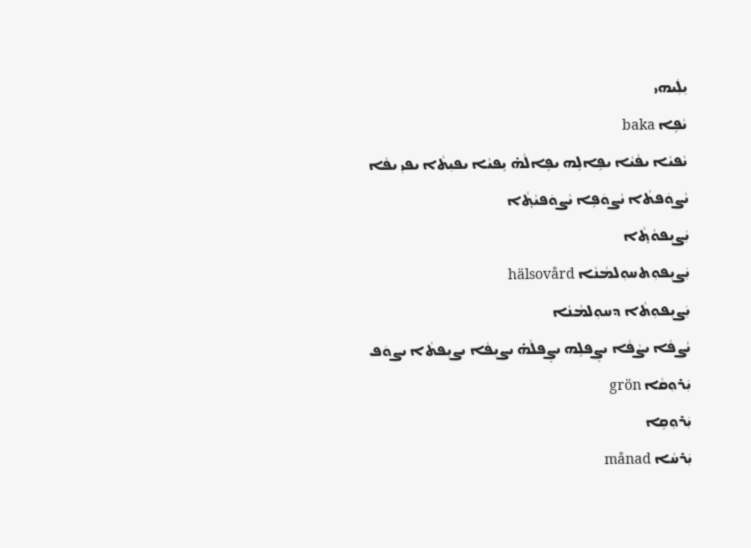ܝܼܠܲܝܗܝ
ܝܵܦܹܐ baka
ܝܵܦܝܵܐ ܝܦܵܝܵܐ ܝܦܹܐܠܹܗ ܝܦܹܐܠܵܗ̇ ܝܸܦܝܵܐ ܝܦܝܼܬܵܐ ܝܦܝܼ ܝܦܵܐ
ܝܵܨܘܿܦܬܵܐ ܝܵܨܘܿܦܹܐ ܝܵܨܘܿܦܝܵܬ݂ܵܐ
ܝܲܨܝܼܦܘܵܬ݂ܵܐ
ܝܲܨܝܼܦܘܼܬܚܘܼܠܡܵܢܵܐ hälsovård
ܝܲܨܝܼܦܘܼܬܵܐ ܕܚܘܼܠܡܵܢܵܐ
ܝܵܨܦܵܐ ܝܨܵܦܵܐ ܝܨܸܦܠܹܗ ܝܨܸܦܠܵܗ̇ ܝܨܝܼܦܵܐ ܝܨܝܼܦܬܵܐ ܝܨܘܿܦ
ܝܲܪܘܼܩܵܐ grön
ܝܲܪܘܼܩܹܐ
ܝܲܪܚܵܐ månad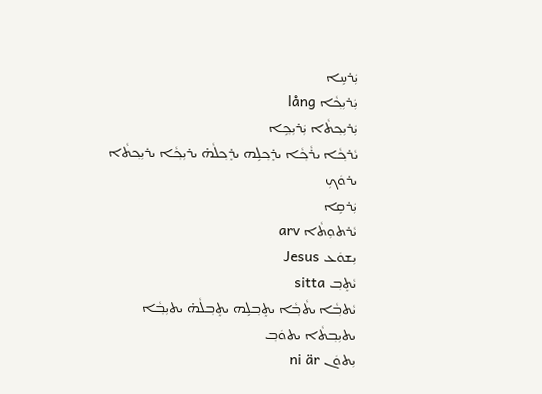ܝܲܪܚܹܐ
ܝܲܪܝܼܟ݂ܵܐ lång
ܝܲܪܝܼܟ݂ܬܵܐ ܝܲܪܝܼܟ݂ܹܐ
ܝܵܪܟ݂ܵܐ ܝܪܵܟ݂ܵܐ ܝܪܸܟ݂ܠܹܗ ܝܪܸܟ݂ܠܵܗ̇ ܝܪܝܼܟ݂ܵܐ ܝܪܝܼܟ݂ܬܵܐ ܝܪܘܿܟܼ
ܝܲܪܩܹܐ
ܝܵܪܬܘܼܬܵܐ arv
ܝܼܫܘܿܥ Jesus
ܝܵܬܸܒ݂ sitta
ܝܵܬܒ݂ܵܐ ܝܬܵܒ݂ܵܐ ܝܬܸܒ݂ܠܹܗ ܝܬܸܒ݂ܠܵܗ̇ ܝܬܝܼܒ݂ܵܐ ܝܬܝܼܒ݂ܬܵܐ ܝܬܘܿܒ݂
ܝܼܬܘܿܢ ni är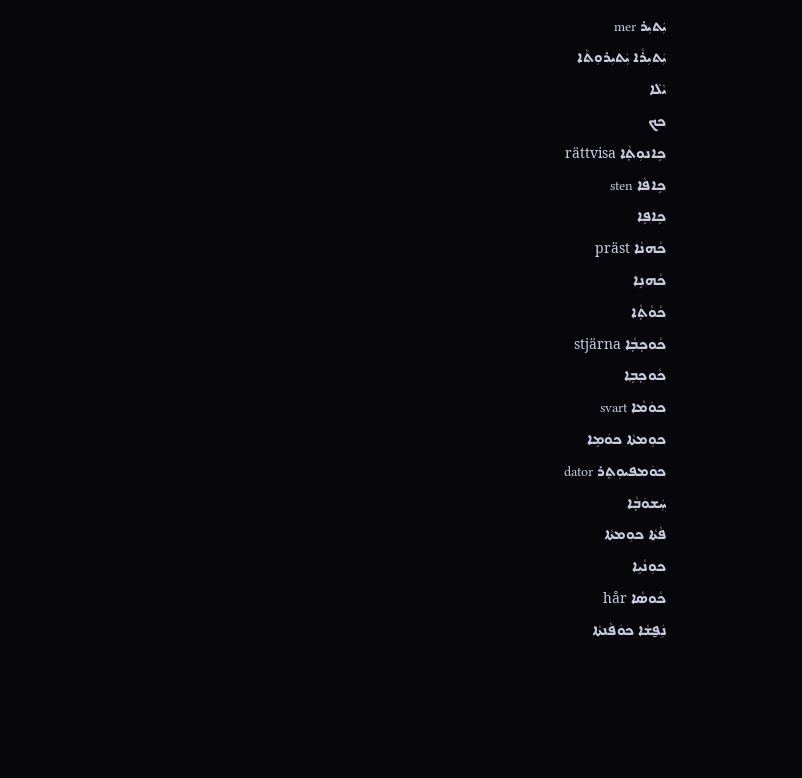ܝܲܬܝܼܪ mer
ܝܲܬܝܼܪܵܐ ܝܲܬܝܼܪܘܼܬܵܐ
ܝܵܠܵܐ
ܟܟ
ܟܹܐܢܘܼܬ݂ܵܐ rättvisa
ܟܹܐܦܵܐ sten
ܟܹܐܦܹܐ
ܟܵܗܢܵܐ präst
ܟܵܗܢܹܐ
ܟܵܘܵܬ݂ܵܐ
ܟܵܘܟ݂ܒ݂ܵܐ stjärna
ܟܵܘܟ݂ܒ݂ܹܐ
ܟܘܿܡܵܐ svart
ܟܘܼܡܬܵܐ ܟܘܿܡܹܐ
ܟܘܿܡܦܝܘܼܬܸܪ dator
ܚܲܫܘܿܒ݂ܵܐ
ܦܵܬܵܐ ܟܘܼܡܬܵܐ
ܟܘܼܢܵܝܹܐ
ܟܵܘܣܵܐ hår
ܢܲܦ̮ܫܵܐ ܟܘܿܦܵܢܬܵܐ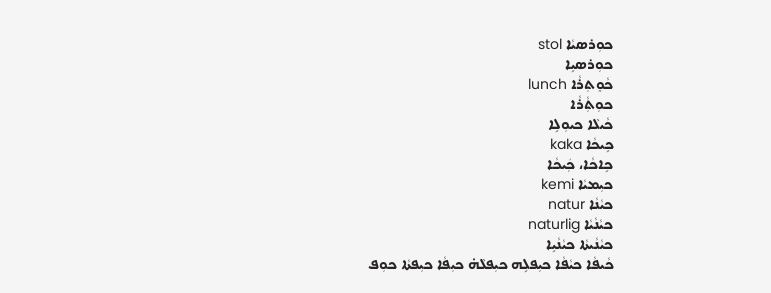ܟܘܼܪܣܝܵܐ stol
ܟܘܼܪܣܝܹܐ
ܟܵܘܸܬܼܪܵܐ lunch
ܟܘܼܬܼܵܪܵܐ
ܟܵܝܠܵܐ ܟܝܘܼܠܹܐ
ܟܹܝܟܵܐ kaka
ܟܹܐܟܵܐ، ܟܲܝܟܵܐ
ܟܝܼܡܝܵܐ kemi
ܟܝܵܢܵܐ natur
ܟܝܵܢܵܝܵܐ naturlig
ܟܝܵܢܵܝܬܵܐ ܟܝܵܢܵܝܹܐ
ܟܵܝܦܵܐ ܟܝܵܦܵܐ ܟܝܼܦܠܹܗ ܟܝܼܦܠܵܗ̇ ܟܝܼܦܵܐ ܟܝܼܦܬܵܐ ܟܘܼܦ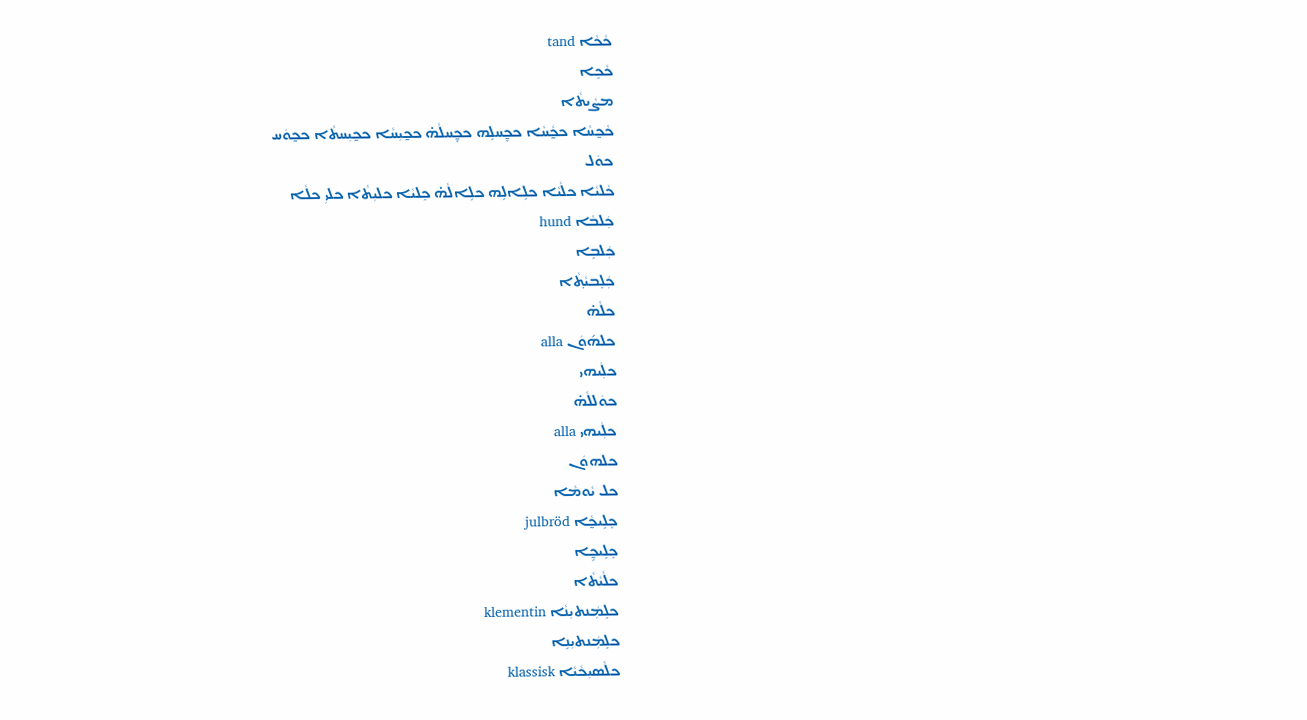ܟܵܟܵܐ tand
ܟܵܟܹܐ
ܡܨܵܝܬܵܐ
ܟܵܟ̰ܚܵܐ ܟܟ̰ܵܚܵܐ ܟܟ̰ܸܚܠܹܗ ܟܟ̰ܸܚܠܵܗ̇ ܟܟ̰ܝܼܚܵܐ ܟܟ̰ܝܼܚܬܵܐ ܟܟ̰ܘܿܚ
ܟܘܿܠ
ܟܵܠܝܵܐ ܟܠܵܝܵܐ ܟܠܹܐܠܹܗ ܟܠܹܐܠܵܗ̇ ܟܸܠܝܵܐ ܟܠܝܼܬܵܐ ܟܠܝܼ ܟܠܵܐ
ܟܲܠܒܵܐ hund
ܟܲܠܒܹܐ
ܟܲܠܸܒܝܵܬ݂ܵܐ
ܟܠܵܗ̇
ܟܠܗ݇ܘܿܢ alla
ܟܠܲܝܗܝ
ܟܘܿܠܠܵܗ̇
ܟܠܲܝܗܝ alla
ܟܠܗܘܿܢ
ܟܠ ܝܵܘܡܵܐ
ܟܸܠܹܝܟ̰ܵܐ julbröd
ܟܸܠܹܝܟ̰ܹܐ
ܟܠܵܝܵܬܵܐ
ܟܠܹܡܲܢܬܝܼܢܵܐ klementin
ܟܠܹܡܲܢܬܝܼܢܹܐ
ܟܠܵܣܝܼܟܵܝܵܐ klassisk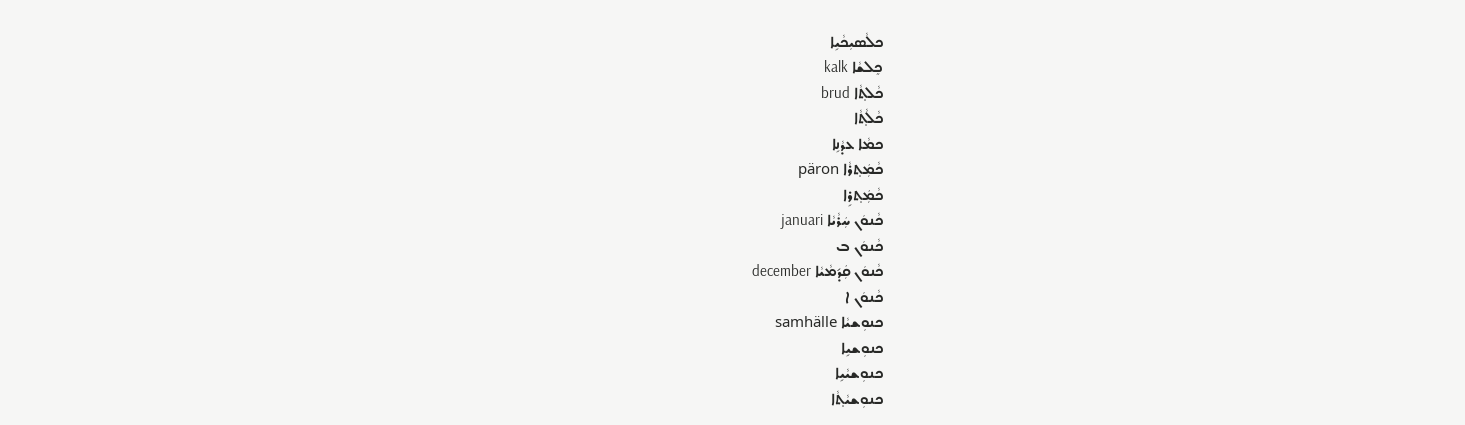ܟܠܵܣܝܼܟܵܝܹܐ
ܟܸܠܫܵܐ kalk
ܟܵܠܬ݂ܵܐ brud
ܟܵܠܵܬ݂ܵܐ
ܟܡܵܐ ܥܕܵܢܹܐ
ܟܵܡܲܬ݂ܪܵܐ päron
ܟܵܡܲܬ݂ܪܹܐ
ܟܵܢܘܿܢ ܚܲܪܵܝܵܐ januari
ܟܵܢܘܿܢ ܒ
ܟܵܢܘܿܢ ܩܲܕ݇ܡܵܝܵܐ december
ܟܵܢܘܿܢ ܐ
ܟܢܘܼܫܝܵܐ samhälle
ܟܢܘܼܫܝܹܐ
ܟܢܘܼܫܝܵܝܹܐ
ܟܢܘܼܫܝܵܬ݂ܵܐ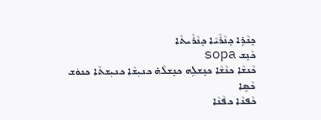ܟܸܢܵܪܹܐ ܟܸܢܵܪܵܝܵܐ ܟܸܢܵܪܵܝܬܵܐ
ܟܵܢܸܫ sopa
ܟܵܢܫܵܐ ܟܢܵܫܵܐ ܟܢܸܫܠܹܗ ܟܢܸܫܠܵܗ̇ ܟܢܝܼܫܵܐ ܟܢܝܼܫܬܵܐ ܟܢܘܿܫ
ܟܵܣܹܐ
ܟܵܦܢܵܐ ܟܦܵܢܵܐ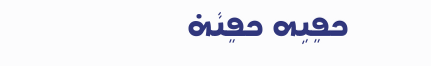ܟܦܸܢܹܗ ܟܦܸܢܵܗ̇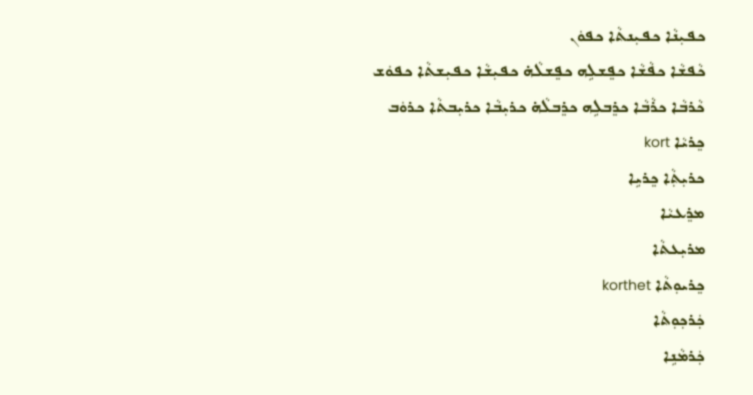ܟܦܝܼܢܵܐ ܟܦܝܼܢܬܵܐ ܟܦܘܿܢ
ܟܵܦܫܵܐ ܟܦܵܫܵܐ ܟܦܸܫܠܹܗ ܟܦܸܫܠܵܗ̇ ܟܦܝܼܫܵܐ ܟܦܝܼܫܬܵܐ ܟܦܘܿܫ
ܟܵܪܒܵܐ ܟܪܵܒܵܐ ܟܪܸܒܠܹܗ ܟܪܸܒܠܵܗ̇ ܟܪܝܼܒܵܐ ܟܪܝܼܒܬܵܐ ܟܪܘܿܒ
ܟܸܪܝܵܐ kort
ܟܪܝܼܬܼܵܐ ܟܸܪܝܹܐ
ܡܪܸܥܝܵܐ
ܡܪܝܼܥܬܵܐ
ܟܸܪܝܘܼܬܵܐ korthet
ܟܲܪܟ݂ܘܼܬܵܐ
ܟܲܪܡܵܢܹܐ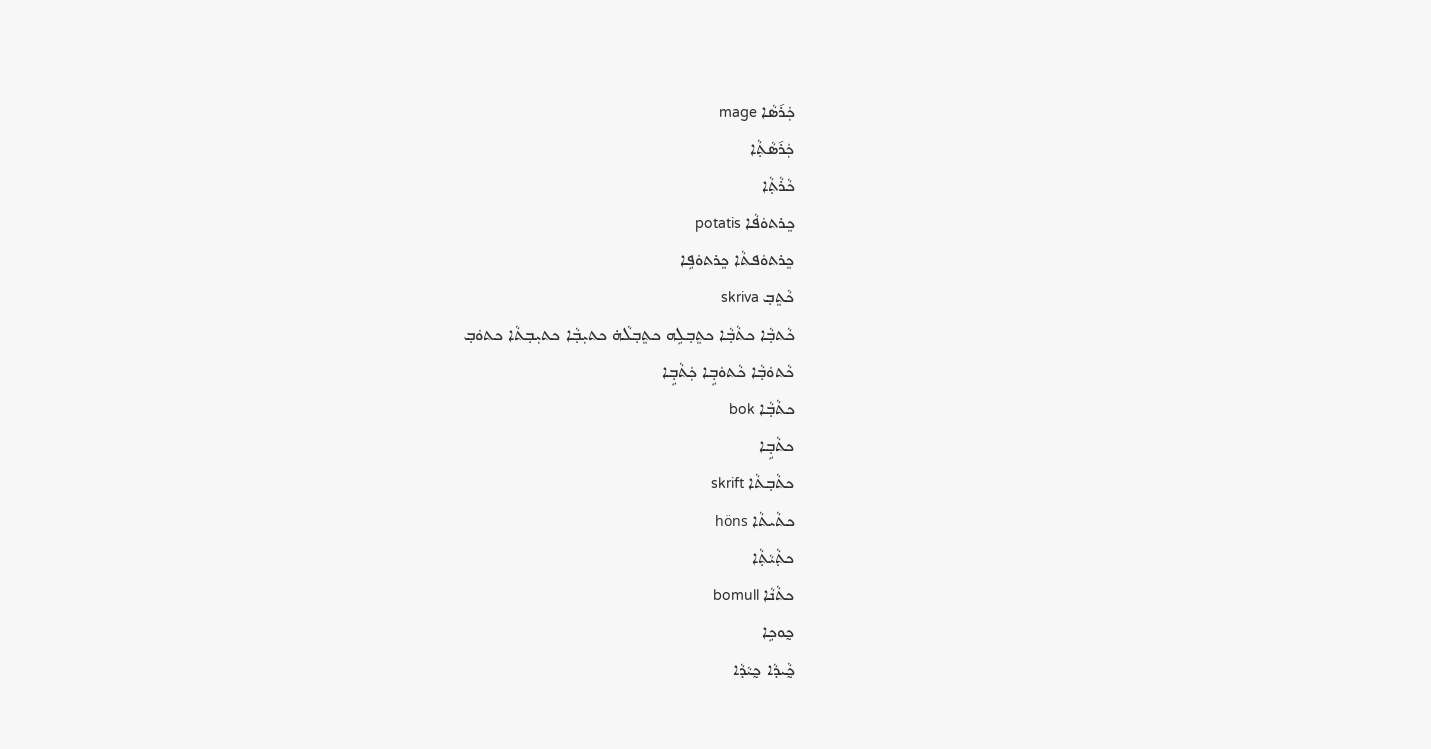ܟܲܪ݇ܣܵܐ mage
ܟܲܪ݇ܣܵܬ݂ܵܐ
ܟܵܪܵܬ݂ܵܐ
ܟܸܪܬܘܿܦܵܐ potatis
ܟܸܪܬܘܿܦܬܵܐ ܟܸܪܬܘܿܦܹܐ
ܟܵܬܸܒ݂ skriva
ܟܵܬܒ݂ܵܐ ܟܬܵܒ݂ܵܐ ܟܬܸܒ݂ܠܹܗ ܟܬܸܒ݂ܠܵܗ̇ ܟܬܝܼܒ݂ܵܐ ܟܬܝܼܒ݂ܬܵܐ ܟܬܘܿܒ݂
ܟܵܬܘܿܒ݂ܵܐ ܟܵܬܘܿܒ݂ܹܐ ܟܲܬܵܒ݂ܹܐ
ܟܬܵܒ݂ܵܐ bok
ܟܬܵܒ݂ܹܐ
ܟܬܵܒ݂ܬܵܐ skrift
ܟܬܵܝܬܵܐ höns
ܟܬ݂ܵܝܵܬ݂ܵܐ
ܟܬܵܢܵܐ bomull
ܟ̰ܘܟܹܐ
ܟ̰ܵܝܕܵܐ ܟ̰ܝܵܕܵܐ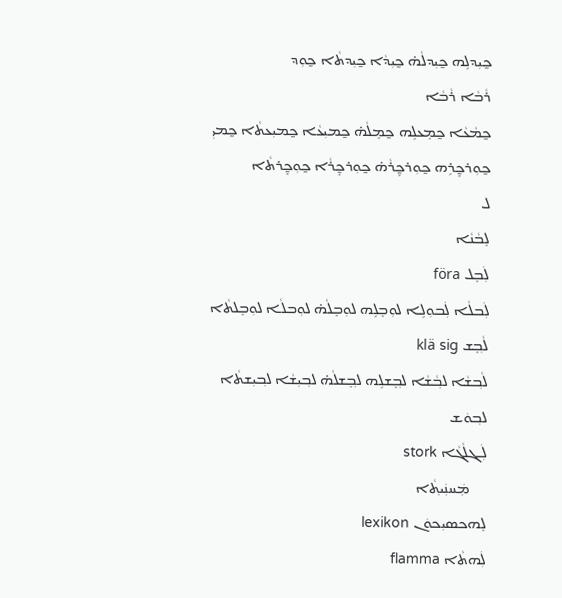ܟ̰ܝܼܕܠܹܗ ܟ̰ܝܼܕܠܵܗ̇ ܟ̰ܝܼܕܵܐ ܟ̰ܝܼܕܬܵܐ ܟ̰ܘܼܕ
ܪܵܒܵܐ ܪܵܒܵܐ
ܟ̰ܡܵܥܵܐ ܟ̰ܡܸܥܠܹܗ ܟ̰ܡܸܠܵܗ̇ ܟ̰ܡܝܼܥܵܐ ܟ̰ܡܝܼܥܬܵܐ ܟ̰ܡܝܼ
ܟ̰ܘܼܪܟ̰ܸܪܹܗ ܟ̰ܘܼܪܟ̰ܸܪܵܗ̇ ܟ̰ܘܼܪܟ̰ܸܪܵܐ ܟ̰ܘܼܟ̰ܸܪܬܵܐ
ܠ
ܠܸܒܵܢܵܐ
ܠܲܒܸܠ föra
ܠܲܒܠܵܐ ܠܲܒܘܼܠܹܐ ܠܘܼܒܸܠܹܗ ܠܘܼܒܸܠܵܗ̇ ܠܘܼܒܠܵܐ ܠܘܼܒܸܠܬܵܐ
ܠܵܒ݂ܸܫ klä sig
ܠܵܒ݂ܫܵܐ ܠܒ݂ܵܫܵܐ ܠܒ݂ܸܫܠܹܗ ܠܒ݂ܸܫܠܵܗ̇ ܠܒ݂ܝܼܫܵܐ ܠܒ݂ܝܼܫܬܵܐ ܠܒ݂ܘܿܫ
ܠܲܓܠܵܓܵܐ stork
     ܡܲܚܢܲܝܬ݂ܵܐ
ܠܸܗܟܣܝܼܟܘܿܢ lexikon
ܠܲܗܬܵܐ flamma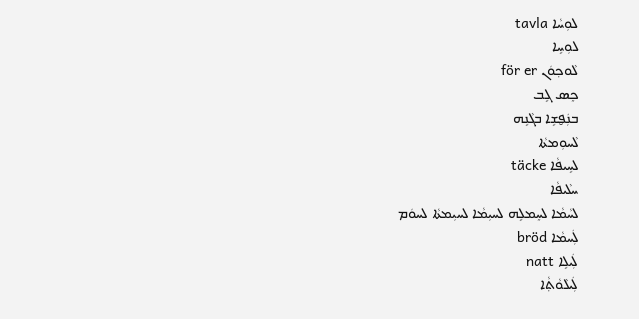ܠܘܼܚܵܐ tavla
ܠܘܼܚܹܐ
ܠܵܘܟ݂ܘܿܢ för er
ܟܸܣ ܓܹܒ
ܒܢܲܦ̮ܫܹܐ ܒܓܵܢܹܗ
ܠܵܚܘܼܡܬܵܐ
ܠܚܹܝܦܵܐ täcke
ܚܠܵܝܦܵܐ
ܠܚܵܡܵܐ ܠܚܸܡܠܹܗ ܠܚܝܼܡܵܐ ܠܚܝܼܡܬܵܐ ܠܚܘܿܡ
ܠܲܚܡܵܐ bröd
ܠܲܝܠܹܐ natt
ܠܲܝܠܵܘܵܬ݂ܵܐ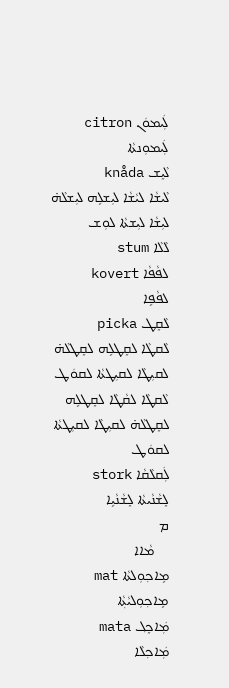ܠܲܝܡܘܿܢ citron
ܠܲܝܡܘܼܢܬܵܐ
ܠܵܝܸܫ knåda
ܠܵܝܫܵܐ ܠܝܵܫܵܐ ܠܝܼܫܠܹܗ ܠܝܼܫܠܵܗ̇ ܠܝܼܫܵܐ ܠܝܼܫܬܵܐ ܠܘܼܫ
ܠܵܠܵܐ stum
ܠܦܵܦܵܐ kovert
ܠܦܵܦܹܐ
ܠܵܩܸܛ picka
ܠܵܩܛܵܐ ܠܩܸܛܠܹܗ ܠܩܸܛܠܵܗ̇ ܠܩܝܼܛܵܐ ܠܩܝܼܛܬܵܐ ܠܩܘܿܛ
ܠܵܩܛܵܐ ܠܩܵܛܵܐ ܠܩܸܛܠܹܗ ܠܩܸܛܠܵܗ̇ ܠܩܝܼܛܵܐ ܠܩܝܼܛܬܵܐ ܠܩܘܿܛ
ܠܲܩܠܵܩܵܐ stork
ܠܸܫܵܢܵܝܬܵܐ ܠܸܫܵܢܵܝܹܐ
ܡ
    ܡܵܐܐ
ܡܹܐܟ݂ܘܼܠܬܵܐ mat
ܡܹܐܟ݂ܘܼܠܝܵܬ݂ܵܐ
ܡܲܐܟ݂ܸܠ mata
ܡܲܐܟ݂ܠܵܐ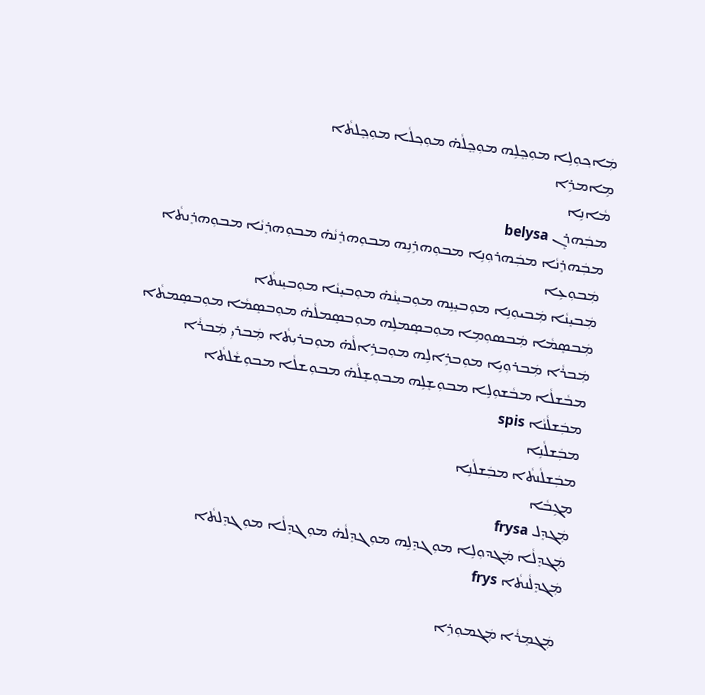ܡܲܐܟ݂ܘܼܠܹܐ ܡܘܼܟ݂ܸܠܹܗ ܡܘܼܟ݂ܸܠܵܗ̇ ܡܘܼܟ݂ܠܵܐ ܡܘܼܟ݂ܸܠܬܵܐ
ܡܹܐܡܪܹܐ
ܡܵܐܢܹܐ
ܡܒܲܗܪܸܢ belysa
ܡܒܲܗܪܸܢܵܐ ܡܒܲܗܪܘܼܢܹܐ ܡܒܘܼܗܪܹܢܹܗ ܡܒܘܼܗܪܸܢܵܗ̇ ܡܒܘܼܗܪܸܢܵܐ ܡܒܘܼܗܪܸܢܬܵܐ
ܡܲܒܘܼܥܹܐ
ܡܲܒܝܸܢܵܐ ܡܲܒܝܘܼܢܹܐ ܡܘܼܒܝܸܢܹܗ ܡܘܼܒܝܸܢܵܗ̇ ܡܘܼܒܝܸܢܵܐ ܡܘܼܒܝܸܢܬܵܐ
ܡܲܒܣܸܡܵܐ ܡܲܒܣܘܼܡܹܐ ܡܘܼܒܣܸܡܠܹܗ ܡܘܼܒܣܸܡܠܵܗ̇ ܡܘܼܒܣܸܡܵܐ ܡܘܼܒܣܸܡܬܵܐ
ܡܲܒܪܵܐ ܡܲܒܪܘܼܝܹܐ ܡܘܼܒܪܹܐܠܹܗ ܡܘܼܒܪܹܐܠܵܗ̇ ܡܘܼܒܪܝܼܬܵܐ ܡܲܒܪܝܼ ܡܲܒܪܵܐ
ܡܒܵܫܠܵܐ ܡܒܵܫܘܼܠܹܐ ܡܒܘܼܫܸܠܹܗ ܡܒܘܼܫܸܠܵܗ̇ ܡܒܘܼܫܠܵܐ ܡܒܘܼܫܵܠܬܵܐ
ܡܒܲܫܠܵܢܵܐ spis
ܡܒܲܫܠܵܢܹܐ
ܡܒܲܫܠܵܢܬܵܐ ܡܒܲܫܠܵܢܹܐ
ܡܓܹܒܵܐ
ܡܲܓܕܸܠ frysa
ܡܲܓܕܸܠܵܐ ܡܲܓܕܘܼܠܹܐ ܡܘܼܓܕܸܠܹܗ ܡܘܼܓܕܸܠܵܗ̇ ܡܘܼܓܕܸܠܵܐ ܡܘܼܓܕܸܠܬܵܐ
ܡܲܓܕܸܠܵܢܬܵܐ frys

ܡܲܓܡܸܪܵܐ ܡܲܓܡܘܼܪܹܐ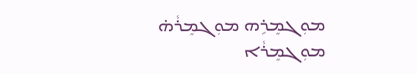ܡܘܼܓܡܸܪܹܗ ܡܘܼܓܡܸܪܵܗ̇ ܡܘܼܓܡܸܪܵܐ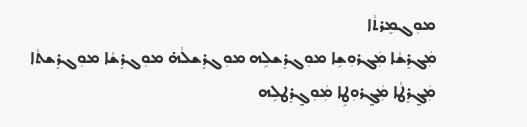ܡܘܼܓܡܸܪܬܵܐ
ܡܲܓܪܸܫܵܐ ܡܲܓܪܘܼܫܹܐ ܡܘܼܓܪܸܫܠܹܗ ܡܘܼܓܪܸܫܠܵܗ̇ ܡܘܼܓܪܸܫܵܐ ܡܘܼܓܪܸܫܬܵܐ
ܡܲܓ̰ܪܸܛܵܐ ܡܲܓ̰ܪܘܼܛܹܐ ܡܲܘܼܓ̰ܪܸܛܠܹܗ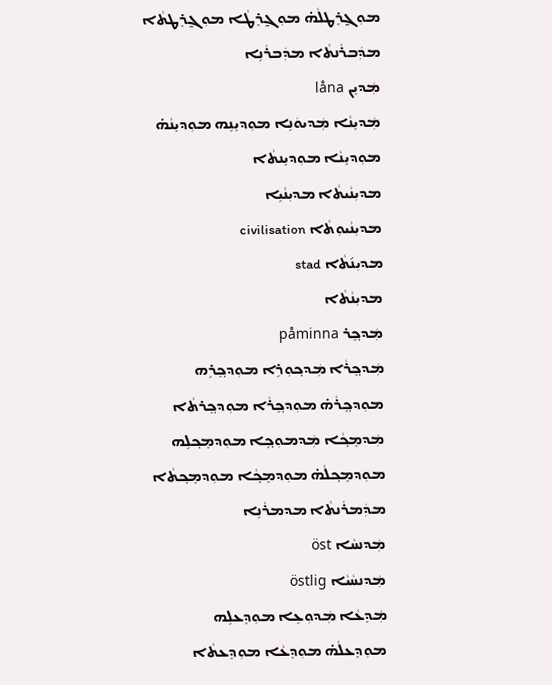ܡܘܼܓ̰ܪܸܛܠܵܗ̇ ܡܘܼܓ̰ܪܸܛܵܐ ܡܘܼܓ̰ܪܸܛܬܵܐ
ܡܕܲܒܪܵܢܬܵܐ ܡܕܲܒܪܵܢܹܐ
ܡܲܕܝܸܢ låna
ܡܲܕܝܸܢܵܐ ܡܲܕܝܘܿܢܹܐ ܡܘܼܕܝܸܢܹܗ ܡܘܼܕܝܸܢܵܗ̇ ܡܘܼܕܝܸܢܵܐ ܡܘܼܕܝܸܢܬܵܐ
ܡܕܝܼܢܵܝܬܵܐ ܡܕܝܼܢܵܝܹܐ
ܡܕܝܼܢܵܝܘܼܬܵܐ civilisation
ܡܕܝܼܢ݇ܬܵܐ stad
ܡܕܝܼܢܵܬܵܐ
ܡܲܕܟ݂ܸܪ påminna
ܡܲܕܟ݂ܸܪܵܐ ܡܲܕܟ݂ܘܼܪܹܐ ܡܘܼܕܟ݂ܸܪܹܗ ܡܘܼܕܟ݂ܸܪܵܗ̇ ܡܘܼܕܟ݂ܸܪܵܐ ܡܘܼܕܟ݂ܸܪܬܵܐ
ܡܲܕܡܸܟ݂ܵܐ ܡܲܕܡܘܼܟ݂ܹܐ ܡܘܼܕܡܸܟ݂ܠܹܗ ܡܘܼܕܡܸܟ݂ܠܵܗ̇ ܡܘܼܕܡܸܟ݂ܵܐ ܡܘܼܕܡܸܟ݂ܬܵܐ
ܡܕܲܡܪܵܢܬܵܐ ܡܕܡܪܵܢܹܐ
ܡܲܕܢܚܵܐ öst
ܡܲܕܢܚܵܝܵܐ östlig
ܡܲܕܸܥܵܐ ܡܲܕܘܼܥܹܐ ܡܘܼܕܸܥܠܹܗ ܡܘܼܕܸܥܠܵܗ̇ ܡܘܼܕܸܥܵܐ ܡܘܼܕܸܥܬܵܐ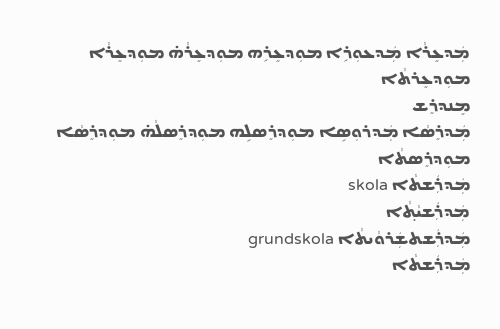ܡܲܕܥܸܪܵܐ ܡܲܕܥܘܼܪܹܐ ܡܘܼܕܥܸܪܹܗ ܡܘܼܕܥܸܪܵܗ̇ ܡܘܼܕܥܸܪܵܐ ܡܘܼܕܥܸܪܬܵܐ
ܡܸܢܕܪܸܫ
ܡܲܕܪܸܣܵܐ ܡܲܕܪܘܼܣܹܐ ܡܘܼܕܪܸܣܠܹܗ ܡܘܼܕܪܸܣܠܵܗ̇ ܡܘܼܕܪܸܣܵܐ ܡܘܼܕܪܸܣܬܵܐ
ܡܲܕܪܲܫܬܵܐ skola
ܡܲܕܪܲܫܝܵܬ݂ܵܐ
ܡܲܕܪܲܫܬܫܲܪܘܵܝܬܵܐ grundskola
ܡܲܕܪܲܫܬܵܐ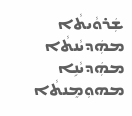ܫܲܪܘܵܝܬܵܐ
ܡܗܲܕܝܵܢܬܵܐ ܡܗܲܕܝܵܢܹܐ
ܡܗܘܼܡܸܢܬܵܐ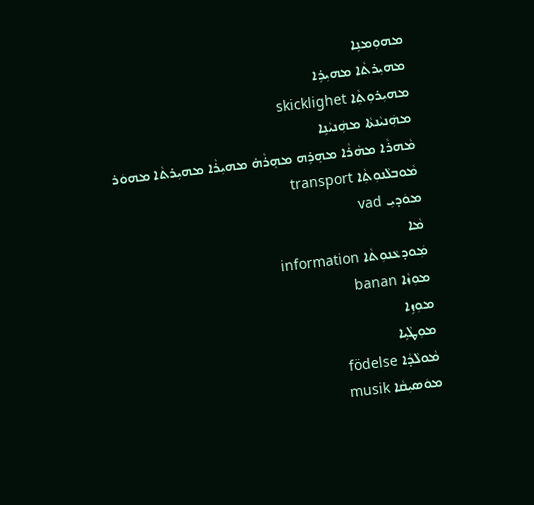ܡܗܘܼܡܢܹܐ
ܡܗܝܼܪܬܵܐ ܡܗܝܼܪܹܐ
ܡܗܝܼܪܘܼܬܼܵܐ skicklighet
ܡܗܲܢܝܵܢܬܵܐ ܡܗܲܢܝܵܢܹܐ
ܡܵܗܪܵܐ ܡܗܵܪܵܐ ܡܗܸܪܹܗ ܡܗܸܪܵܗ̇ ܡܗܝܼܪܵܐ ܡܗܝܼܪܬܵܐ ܡܗܘܿܪ
ܡܵܘܒܠܵܢܘܼܬܼܵܐ transport
ܡܘܿܕܝܼ vad
ܡܵܐ
ܡܲܘܕܥܵܢܘܼܬܵܐ information
ܡܘܼܙܵܐ banan
ܡܘܼܙܹܐ
ܡܘܼܛܵܝܹܐ
ܡܵܘܠܵܕܵܐ födelse
ܡܘܿܣܝܼܩܵܐ musik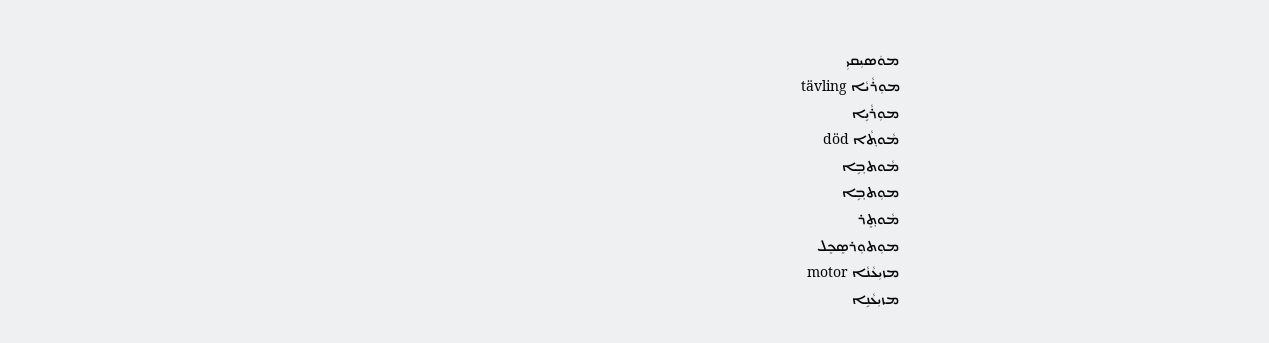ܡܘܿܣܝܼܩܝܼ
ܡܘܼܪܵܝܵܐ tävling
ܡܘܼܪܵܝܹܐ
ܡܵܘܬ݂ܵܐ död
ܡܵܘܬܒ݂ܹܐ
ܡܘܼܬܒ݂ܹܐ
ܡܵܘܬ݂ܸܪ
ܡܘܼܬܘܼܪܣܸܟܸܠ
ܡܙܝܼܥܵܢܵܐ motor
ܡܙܝܼܥܵܢܹܐ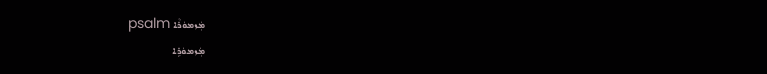ܡܲܙܡܘܿܪܵܐ psalm
ܡܲܙܡܘܿܪܹܐ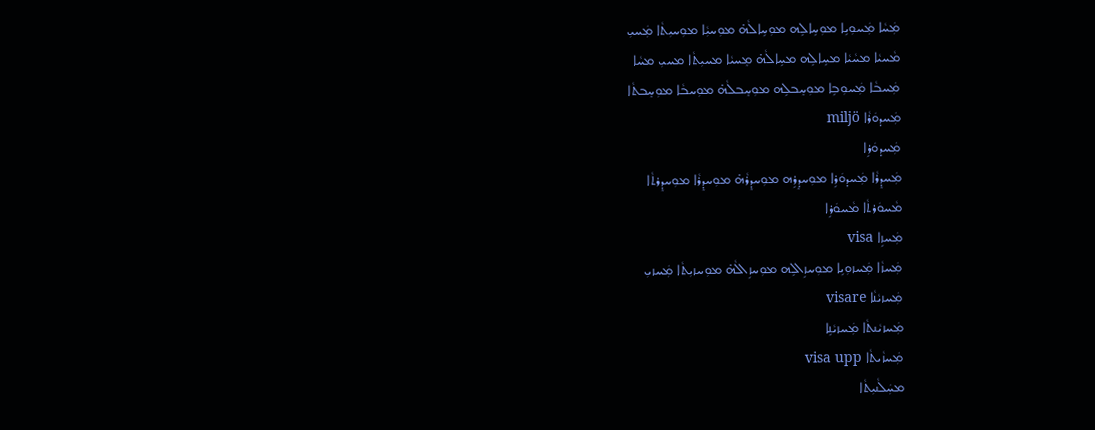ܡܲܚܵܐ ܡܲܚܘܼܝܹܐ ܡܘܼܚܹܐܠܹܗ ܡܘܼܚܹܐܠܵܗ̇ ܡܘܼܚܝܼܵܐ ܡܘܼܚܝܼܬܵܐ ܡܲܚܝܼ
ܡܵܚܝܵܐ ܡܚܵܝܵܐ ܡܚܹܐܠܹܗ ܡܚܹܐܠܵܗ̇ ܡܸܚܝܵܐ ܡܚܝܼܬܵܐ ܡܚܝܼ ܡܚܵܐ
ܡܲܚܒܵܐ ܡܲܚܘܼܒܹܐ ܡܘܼܚܸܒܠܹܗ ܡܘܼܚܸܒܠܵܗ̇ ܡܘܼܚܒܵܐ ܡܘܼܚܸܒܬܵܐ
ܡܲܚܕܘܿܪܵܐ miljö
ܡܲܚܕܘܿܪܹܐ
ܡܲܚܕܸܪܵܐ ܡܲܚܕܘܿܪܹܐ ܡܘܼܚܕܸܪܹܗ ܡܘܼܚܕܸܪܵܗ̇ ܡܘܼܚܕܸܪܵܐ ܡܘܼܚܕܸܪܬܵܐ
ܡܵܚܘܿܪܬܵܐ ܡܵܚܘܿܪܹܐ
ܡܲܚܙܹܐ visa
ܡܲܚܙܵܐ ܡܲܚܙܘܼܝܹܐ ܡܘܼܚܙܹܐܠܹܗ ܡܘܼܚܙܹܐܠܵܗ̇ ܡܘܼܚܙܝܼܬܵܐ ܡܲܚܙܝܼ
ܡܲܚܙܝܵܢܵܐ visare
ܡܲܚܙܝܵܢܬܵܐ ܡܲܚܙܝܵܢܹܐ
ܡܲܚܙܵܝܬܵܐ visa upp
ܡܚܲܠܵܢܝܼܬܵܐ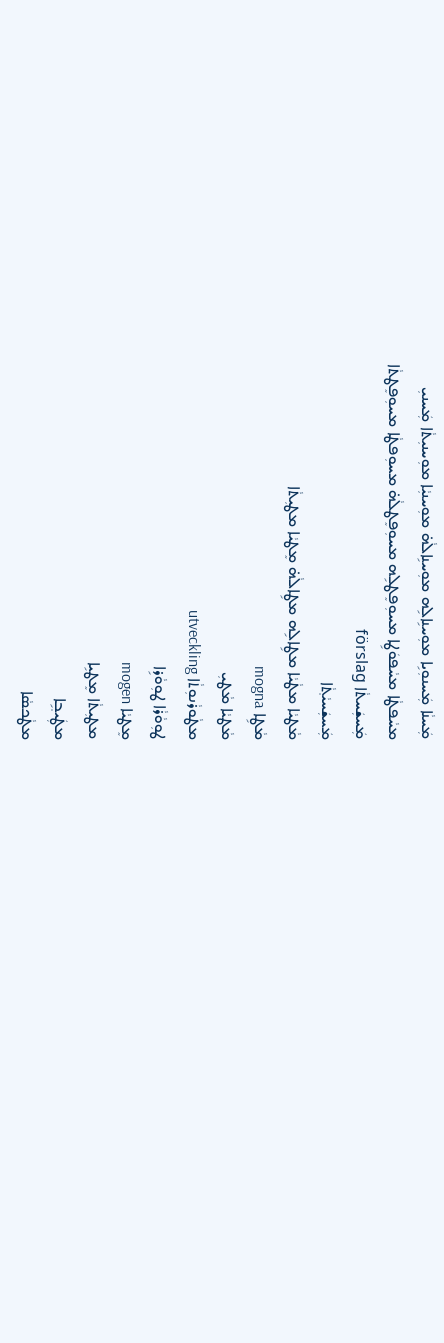ܡܲܚܢܵܐ ܡܲܚܢܘܼܝܹܐ ܡܘܼܚܢܹܐܠܹܗ ܡܘܼܚܢܹܐܠܵܗ̇ ܡܘܼܚܢܝܼܵܐ ܡܘܼܚܢܝܼܬܵܐ ܡܲܚܢܝܼ
ܡܚܵܦܛܵܐ ܡܚܵܦܘܿܛܹܐ ܡܚܘܼܦܸܛܠܹܗ ܡܚܘܼܦܸܛܠܵܗ̇ ܡܚܘܼܦܛܵܐ ܡܚܘܼܦܸܛܬܵܐ
ܡܲܚܫܲܚܬܵܐ förslag
ܡܲܚܫܲܚܝܵܬ݂ܵܐ
ܡܵܛܝܵܐ ܡܛܵܝܵܐ ܡܛܹܐܠܹܗ ܡܛܹܐܠܵܗ̇ ܡܸܛܝܵܐ ܡܛܝܼܬܵܐ
ܡܵܛܹܐ mogna
ܡܵܛܝܵܐ ܡܵܛܝܼ
ܡܛܵܘܪܵܢܘܼܬܵܐ utveckling
ܛܘܼܘܵܪܵܐ ܛܘܼܘܵܪܹܐ
ܡܸܛܝܵܐ mogen
ܡܛܝܼܬܵܐ ܡܸܛܝܹܐ
ܡܛܲܝܒ݂ܹܐ
ܡܛܵܟܣܵܐ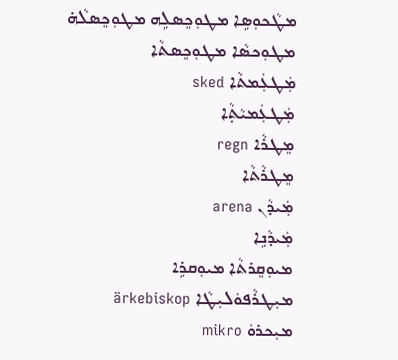ܡܛܵܟܘܼܣܹܐ ܡܛܘܼܟܸܣܠܹܗ ܡܛܘܼܟܸܣܠܵܗ̇ ܡܛܘܼܟܣܵܐ ܡܛܘܼܟܸܣܬܵܐ
ܡܲܛܥܲܡܬܵܐ sked
ܡܲܛܥܲܡܝܵܬ݂ܵܐ
ܡܸܛܪܵܐ regn
ܡܸܛܪܵܬܵܐ
ܡܲܝܕܵܢ arena
ܡܲܝܕܵܢܹܐ
ܡܝܘܼܩܸܪܬܵܐ ܡܝܘܼܩܪܹܐ
ܡܝܼܛܪܵܦܘܿܠܝܼܛܵܐ ärkebiskop
ܡܝܼܟܪܘܿ mikro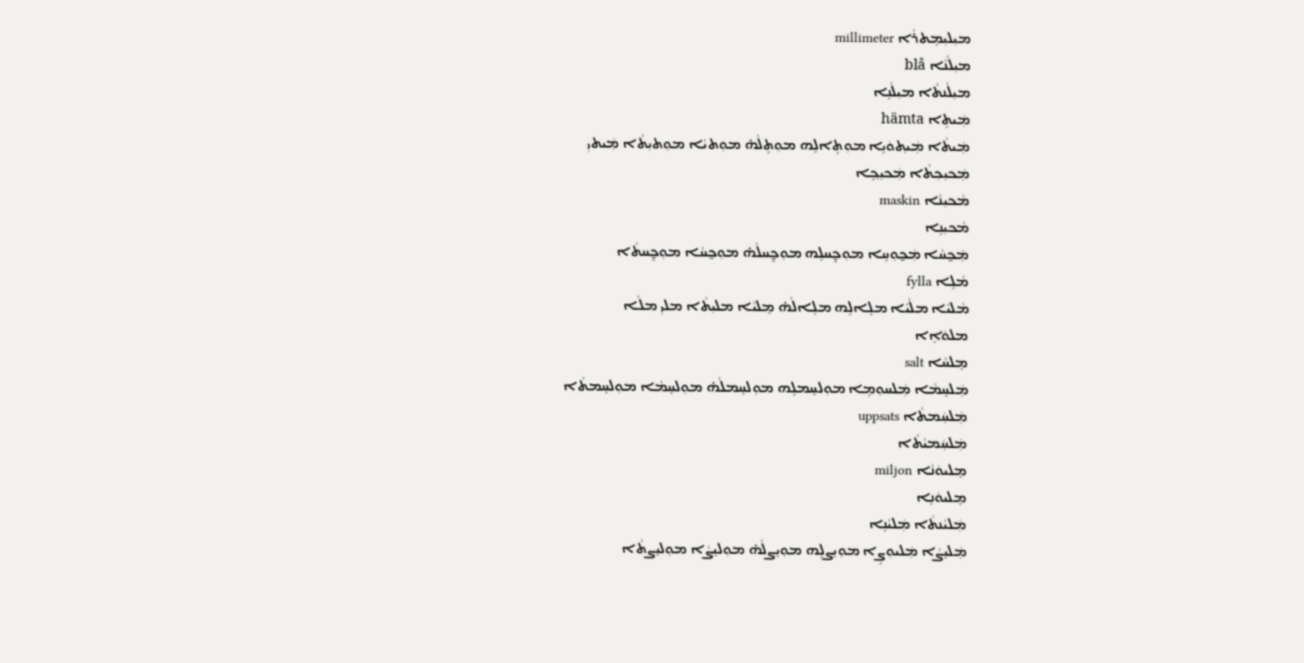ܡܝܼܠܝܼܡܸܬܪܵܐ millimeter
ܡܝܼܠܵܢܵܐ blå
ܡܝܼܠܵܢܬܵܐ ܡܝܼܠܵܢܹܐ
ܡܲܝܬܹܐ hämta
ܡܲܝܬܵܐ ܡܲܝܬ݂ܘܿܝܹܐ ܡܘܼܬܹܐܠܹܗ ܡܘܼܬܹܠܵܗ̇ ܡܘܼܬܝܵܐ ܡܘܼܬܝܼܬܵܐ ܡܲܝܬܝܼ
ܡܲܟܝܼܟܼܬܵܐ ܡܲܟܝܼܟ݂ܹܐ
ܡܵܟܝܼܢܵܐ maskin
ܡܵܟܝܼܢܹܐ
ܡܲܟ̰ܚܵܐ ܡܲܟ̰ܘܼܚܹܐ ܡܘܼܟ̰ܸܚܠܹܗ ܡܘܼܟ̰ܸܚܠܵܗ̇ ܡܘܼܟ̰ܚܵܐ ܡܘܼܟ̰ܸܚܬܵܐ
ܡܵܠܹܐ fylla
ܡܵܠܝܵܐ ܡܠܵܝܵܐ ܡܠܹܐܠܹܗ ܡܠܹܐܠܵܗ̇ ܡܸܠܝܵܐ ܡܠܝܼܬܵܐ ܡܠܝܼ ܡܠܵܐ
ܡܠܘܿܐܹܐ
ܡܸܠܚܵܐ salt
ܡܲܠܚܸܡܵܐ ܡܲܠܚܘܼܡܹܐ ܡܘܼܠܚܸܡܠܹܗ ܡܘܼܠܚܸܡܠܵܗ̇ ܡܘܼܠܚܸܡܵܐ ܡܘܼܠܚܸܡܬܵܐ
ܡܲܠܚܲܡܬܵܐ uppsats
ܡܲܠܚܲܡܝܵܬܵܐ
ܡܸܠܝܘܿܢܵܐ miljon
ܡܸܠܝܘܿܢܹܐ
ܡܲܠܝܵܢܬܵܐ ܡܲܠܝܵܢܹܐ
ܡܲܠܝܸܨܵܐ ܡܲܠܝܘܼܨܹܐ ܡܘܼܝܸܨܠܹܗ ܡܘܼܝܸܨܠܵܗ̇ ܡܘܼܠܝܸܨܵܐ ܡܘܼܠܝܸܨܬܵܐ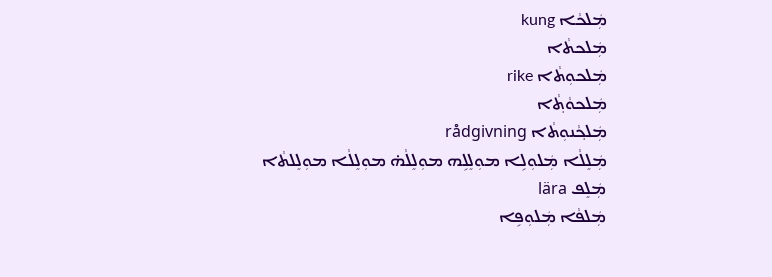ܡܲܠܟܵܐ kung
ܡܲܠܟܬܵܐ
ܡܲܠܟܘܼܬܵܐ rike
ܡܲܠܟܘܵܬ݂ܵܐ
ܡܲܠܟ݂ܵܢܘܼܬܵܐ rådgivning
ܡܲܠܸܠܵܐ ܡܲܠܘܼܠܹܐ ܡܘܼܠܸܠܹܗ ܡܘܼܠܸܠܵܗ̇ ܡܘܼܠܸܠܵܐ ܡܘܼܠܸܠܬܵܐ
ܡܲܠܸܦ lära
ܡܲܠܦܵܐ ܡܲܠܘܼܦܹܐ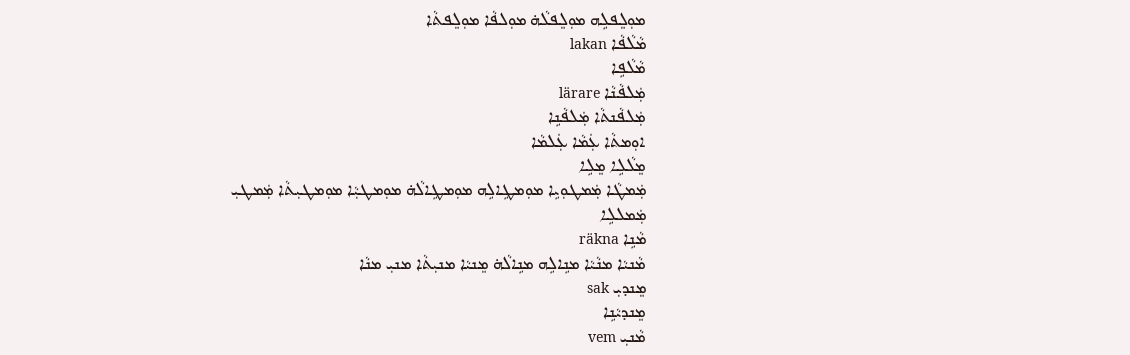ܡܘܼܠܸܦܠܹܗ ܡܘܼܠܸܦܠܵܗ̇ ܡܘܼܠܦܵܐ ܡܘܼܠܸܦܬܵܐ
ܡܵܠܵܦܵܐ lakan
ܡܵܠܵܦܹܐ
ܡܲܠܦܵܢܵܐ lärare
ܡܲܠܦܵܢܬܵܐ ܡܲܠܦܵܢܹܐ
ܐܘܼܡܬܵܐ ܥܲܡܵܐ ܥܲܠܡܵܐ
ܡܸܠܵܠܹܐ ܡܸܠܹܐ
ܡܲܡܛܵܐ ܡܲܡܛܘܼܝܹܐ ܡܘܼܡܛܹܐܠܹܗ ܡܘܼܡܛܹܐܠܵܗ̇ ܡܘܼܡܛܝܼܵܐ ܡܘܼܡܛܝܼܬܵܐ ܡܲܡܛܝܼ
ܡܲܡܠܠܹܐ
ܡܵܢܹܐ räkna
ܡܵܢܝܵܐ ܡܢܵܝܵܐ ܡܢܹܐܠܹܗ ܡܢܹܐܠܵܗ̇ ܡܸܢܝܵܐ ܡܢܝܼܬܵܐ ܡܢܝܼ ܡܢܵܐ
ܡܸܢܕܝܼ sak
ܡܸܢܕܝܵܢܹܐ
ܡܵܢܝܼ vem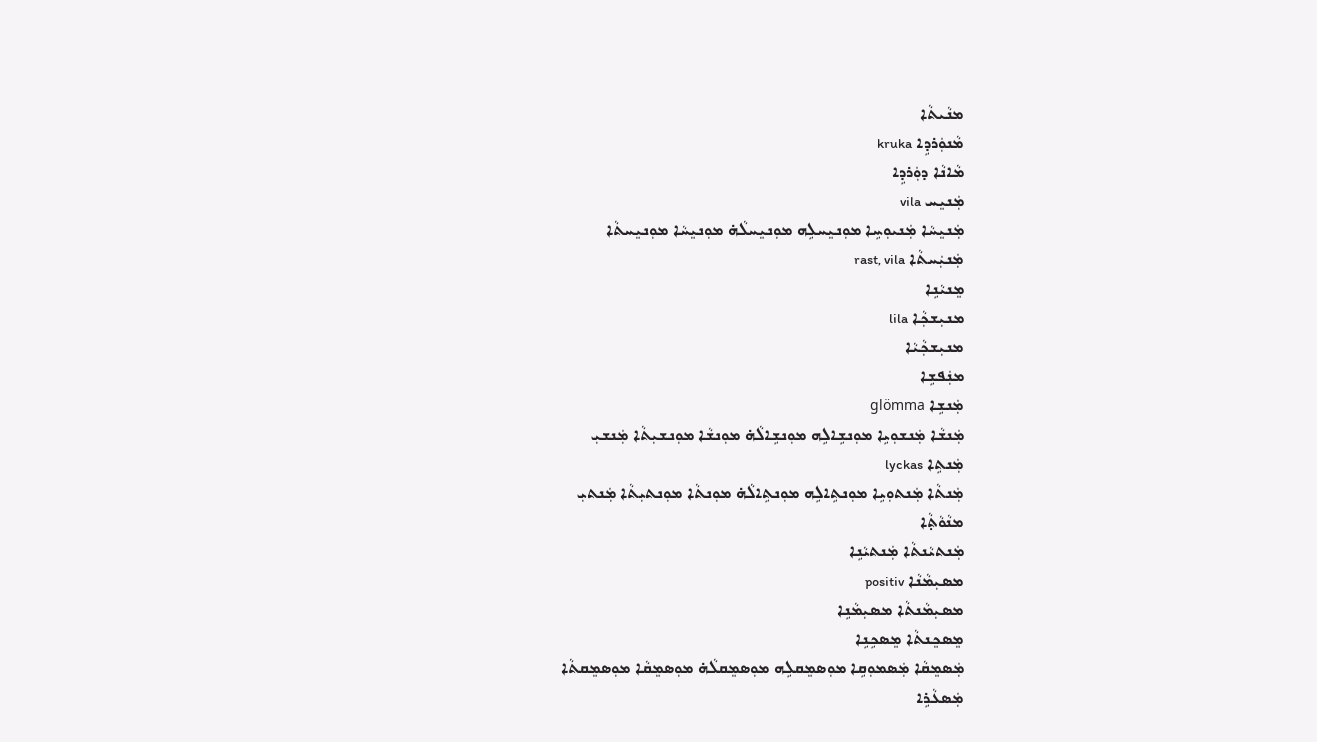ܡܢܵܝܬܵܐ
ܡܵܢܘܲܪܕܹܐ kruka
ܡܵܐܢܵܐ ܕܘܲܪܕܹܐ
ܡܲܢܝܸܚ vila
ܡܲܢܝܸܚܵܐ ܡܲܢܝܘܼܚܹܐ ܡܘܼܢܝܸܚܠܹܗ ܡܘܼܢܝܸܚܠܵܗ̇ ܡܘܼܢܝܸܚܵܐ ܡܘܼܢܝܸܚܬܵܐ
ܡܲܢܝܲܚܬܵܐ rast, vila
ܡܸܢܝܵܢܹܐ
ܡܢܝܼܫܟ݂ܵܐ lila
ܡܢܝܼܫܟ݂ܵܝܵܐ
ܡܢܲܦܫܹܐ
ܡܲܢܫܹܐ glömma
ܡܲܢܫܵܐ ܡܲܢܫܘܼܝܹܐ ܡܘܼܢܫܹܐܠܹܗ ܡܘܼܢܫܹܐܠܵܗ̇ ܡܘܼܢܫܵܐ ܡܘܼܢܫܝܼܬܵܐ ܡܲܢܫܝܼ
ܡܲܢܬܹܐ lyckas
ܡܲܢܬܵܐ ܡܲܢܬܘܼܝܹܐ ܡܘܼܢܬܹܐܠܹܗ ܡܘܼܢܬܹܐܠܵܗ̇ ܡܘܼܢܬܵܐ ܡܘܼܢܬܝܼܬܵܐ ܡܲܢܬܝܼ
ܡܢܵܘܵܬ݂ܵܐ
ܡܲܢܬܝܵܢܬܵܐ ܡܲܢܬܝܵܢܹܐ
ܡܣܝܼܡܵܢܵܐ positiv
ܡܣܝܼܡܵܢܬܵܐ ܡܣܝܼܡܵܢܹܐ
ܡܸܣܟܸܢܬܵܐ ܡܸܣܟܹܢܹܐ
ܡܲܣܡܸܩܵܐ ܡܲܣܡܘܼܩܹܐ ܡܘܼܣܡܸܩܠܹܗ ܡܘܼܣܡܸܩܠܵܗ̇ ܡܘܼܣܡܸܩܵܐ ܡܘܼܣܡܸܩܬܵܐ
ܡܲܣܥܵܪܹܐ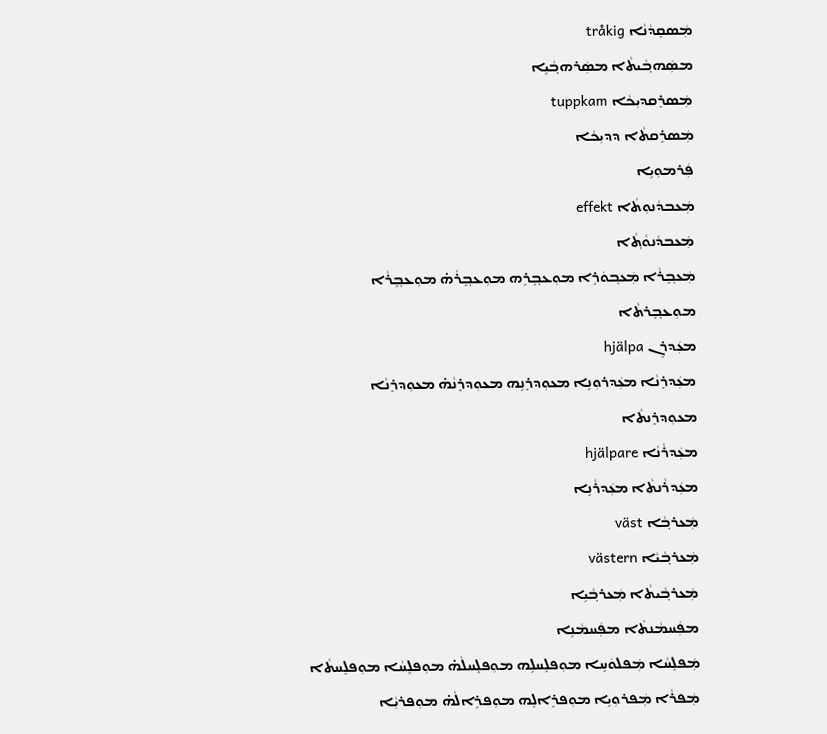ܡܲܣܩܸܕܵܢܵܐ tråkig
ܡܣܲܗܒ݂ܵܝܬܵܐ ܡܣܲܪܗܒ݂ܵܝܹܐ
ܡܲܣܪܸܩܕܝܼܟܵܐ tuppkam
ܡܲܣܪܸܩܬܵܐ ܕܕܝܼܟܵܐ
ܦܲܪܡܘܼܝܹܐ
ܡܲܥܒܕܵܢܘܼܬܵܐ effekt
ܡܲܥܒܕܵܢܘܵܬ݂ܵܐ
ܡܲܥܒ݂ܸܪܵܐ ܡܲܥܒ݂ܘܿܪܹܐ ܡܘܼܥܒ݂ܸܪܹܗ ܡܘܼܥܒ݂ܸܪܵܗ̇ ܡܘܼܥܒ݂ܸܪܵܐ ܡܘܼܥܒ݂ܸܪܬܵܐ
ܡܥܲܕܪܸܢ hjälpa
ܡܥܲܕܪܸܢܵܐ ܡܥܲܕܪܘܼܢܹܐ ܡܥܘܼܕܪܸܢܹܗ ܡܥܘܼܕܪܸܢܵܗ̇ ܡܥܘܼܕܪܸܢܵܐ ܡܥܘܼܕܪܸܢܬܵܐ
ܡܥܲܕܪܵܢܵܐ hjälpare
ܡܥܲܕܪܵܢܬܵܐ ܡܥܲܕܪܵܢܹܐ
ܡܲܥܪܒ݂ܵܐ väst
ܡܲܥܪܒ݂ܵܝܵܐ västern
ܡܲܥܪܒ݂ܵܝܬܵܐ ܡܲܥܪܒ݂ܵܝܹܐ
ܡܦܲܚܡܵܢܬܵܐ ܡܦܲܚܡܵܢܹܐ
ܡܲܦܠܸܚܵܐ ܡܲܦܠܘܿܚܹܐ ܡܘܼܦܠܸܚܠܹܗ ܡܘܼܦܠܸܚܠܵܗ̇ ܡܘܼܦܠܸܚܵܐ ܡܘܼܦܠܸܚܬܵܐ
ܡܲܦܪܵܐ ܡܲܦܪܘܼܝܹܐ ܡܘܼܦܪܹܐܠܹܗ ܡܘܼܦܪܹܐܠܵܗ̇ ܡܘܼܦܪܝܼܵܐ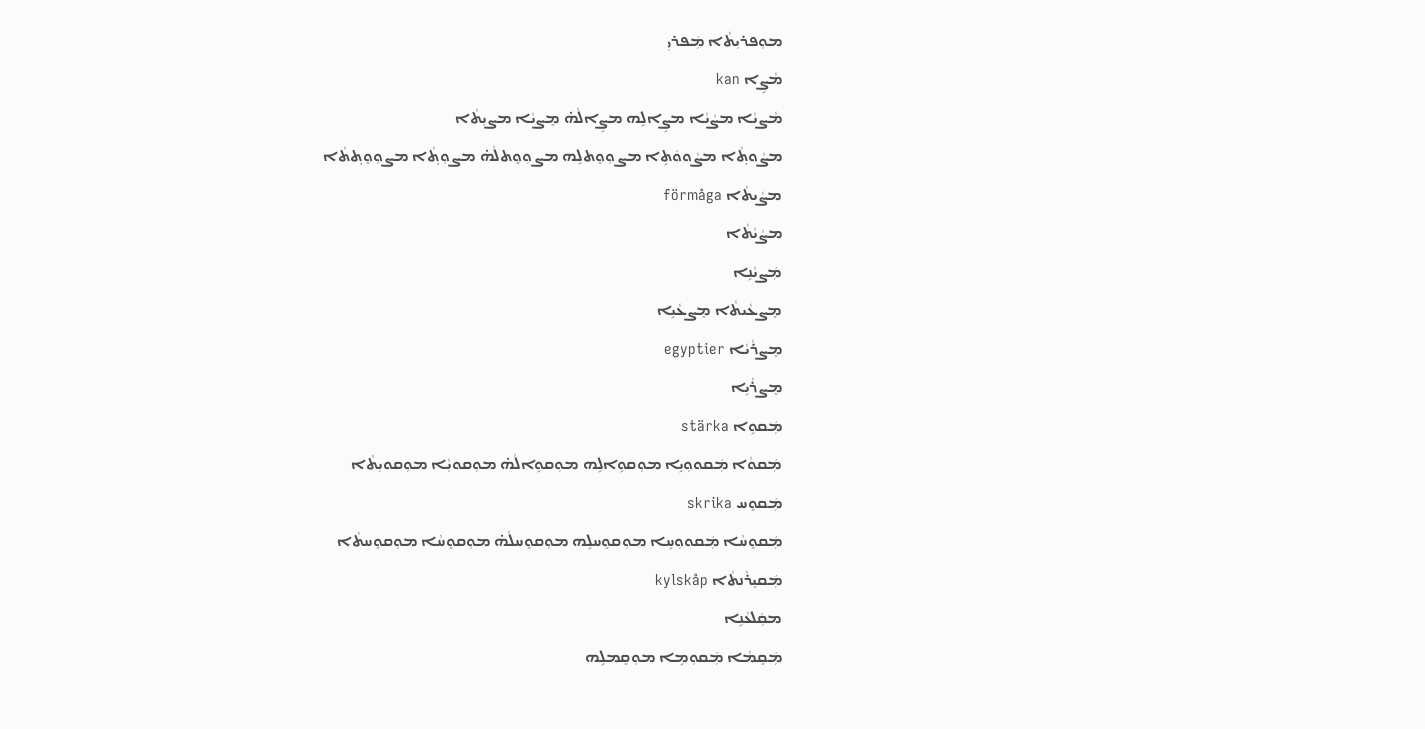ܡܘܼܦܪܝܼܬܵܐ ܡܲܦܪܝܼ
ܡܵܨܹܐ kan
ܡܵܨܝܵܐ ܡܨܵܝܵܐ ܡܨܹܐܠܹܗ ܡܨܹܐܠܵܗ̇ ܡܸܨܝܵܐ ܡܨܝܼܬܵܐ
ܡܨܵܘܬ݂ܵܐ ܡܨܵܘܘܿܬܹܐ ܡܨܘܼܘܸܬܠܹܗ ܡܨܘܼܘܸܬܠܵܗ̇ ܡܨܘܼܬ݂ܵܐ ܡܨܘܼܘܸܬ݂ܬܵܐ
ܡܨܵܝܬܵܐ förmåga
ܡܨܵܝܵܬܵܐ
ܡܲܨܝܵܢܹܐ
ܡܸܨܥܵܝܬܵܐ ܡܸܨܥܵܝܹܐ
ܡܸܨܪܵܝܵܐ egyptier
ܡܸܨܪܵܝܹܐ
ܡܲܩܘܹܐ stärka
ܡܲܩܘܵܐ ܡܲܩܘܘܼܝܹܐ ܡܘܼܩܘܹܐܠܹܗ ܡܘܼܩܘܹܐܠܵܗ̇ ܡܘܼܩܘܝܼܵܐ ܡܘܼܩܘܝܼܬܵܐ
ܡܲܩܘܸܚ skrika
ܡܲܩܘܸܚܵܐ ܡܲܩܘܘܼܚܹܐ ܡܘܼܩܘܸܚܠܹܗ ܡܘܼܩܘܸܚܠܵܗ̇ ܡܘܼܩܘܸܚܵܐ ܡܘܼܩܘܸܚܬܵܐ
ܡܲܩܝܸܪܵܢܬܵܐ kylskåp
ܡܩܲܠܥܵܢܹܐ
ܡܲܩܸܡܵܐ ܡܲܩܘܼܡܹܐ ܡܘܼܩܸܡܠܹܗ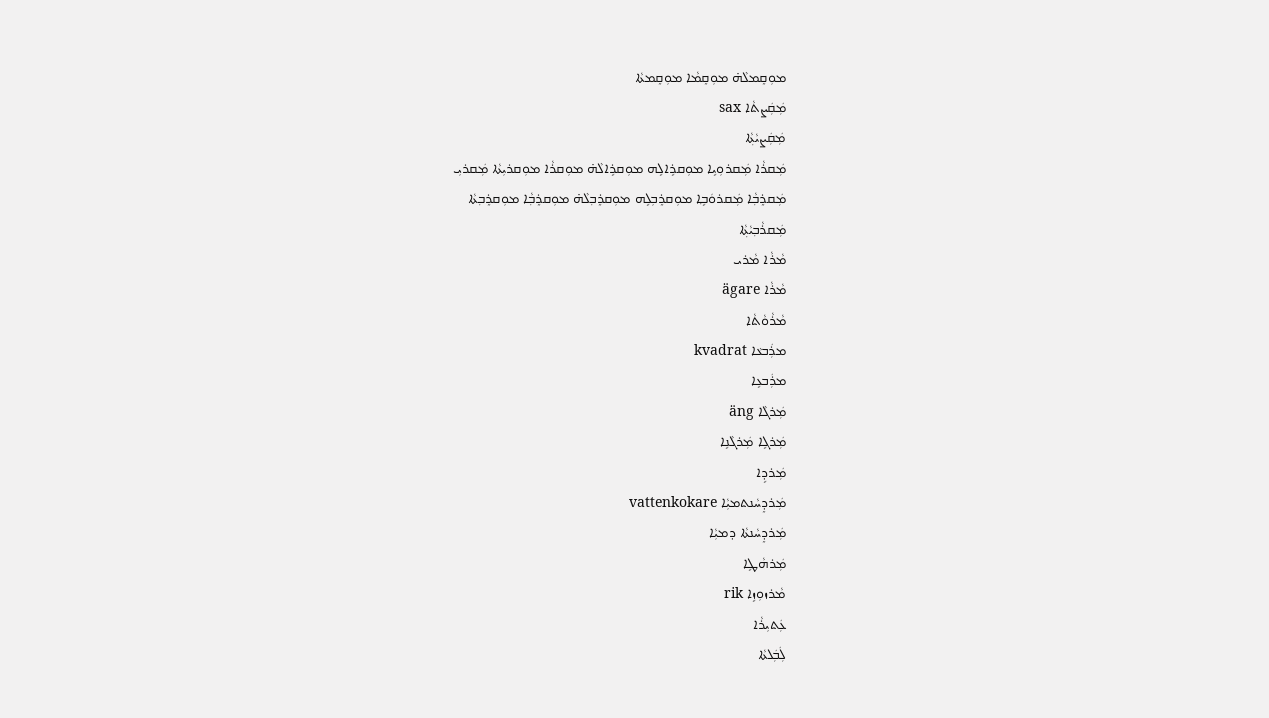ܡܘܼܩܸܡܠܵܗ̇ ܡܘܼܩܸܡܵܐ ܡܘܼܩܸܡܬܵܐ
ܡܲܩܲܨܬܵܐ sax
ܡܲܩܲܨܝܵܬ݂ܵܐ
ܡܲܩܪܵܐ ܡܲܩܪܘܼܝܹܐ ܡܘܼܩܪܹܐܠܹܗ ܡܘܼܩܪܹܐܠܵܗ̇ ܡܘܼܩܪܵܐ ܡܘܼܩܪܝܼܬܵܐ ܡܲܩܪܝܼ
ܡܲܩܪܸܒ݂ܵܐ ܡܲܩܪܘܿܒ݂ܹܐ ܡܘܼܩܪܸܒܼܠܹܗ ܡܘܼܩܪܸܒ݂ܠܵܗ̇ ܡܘܼܩܪܸܒ݂ܵܐ ܡܘܼܩܪܸܒ݂ܬܵܐ
ܡܲܩܪܵܒ݂ܝܵܬ݂ܵܐ
ܡܵܪܵܐ ܡܵܪܝ
ܡܵܪܵܐ ägare
ܡܵܪܵܘܵܬܵܐ
ܡܪܲܒܥܵܐ kvadrat
ܡܪܲܒܥܹܐ
ܡܲܪܓܵܐ äng
ܡܲܪܓܹܐ ܡܲܪܓܵܢܹܐ
ܡܲܪܕܹܐ
ܡܲܪܕܸܚܵܢܬܡܝܼܵܐ vattenkokare
ܡܲܪܕܸܚܵܢܬܵܐ ܕܡܝܼܵܐ
ܡܲܪܗܵܛܹܐ
ܡܵܪܙܘܼܙܹܐ rik
ܥܲܬܝܼܪܵܐ
ܠܲܒܲܠܬܵܐ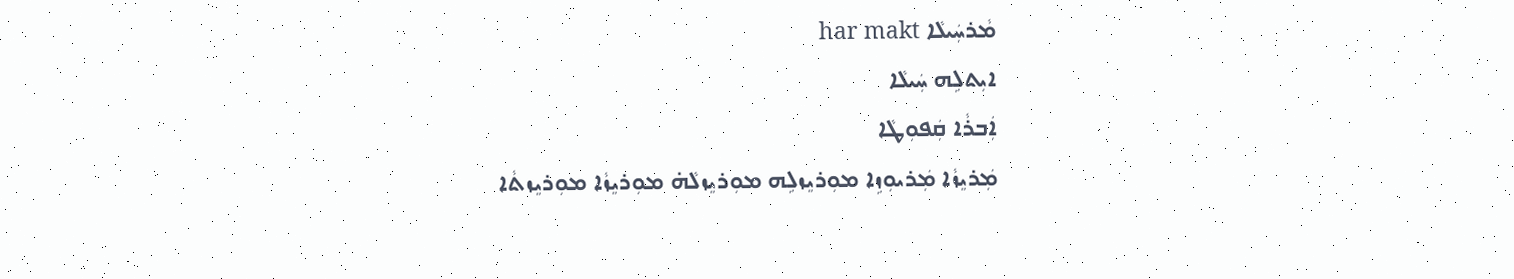ܡܵܪܚܲܝܠܵܐ har makt
ܐܝܼܬܠܹܗ ܚܲܝܠܵܐ
ܐܲܒܪܵܐ ܩܲܦܘܼܛܵܐ
ܡܲܪܝܸܙܵܐ ܡܲܪܝܘܼܙܹܐ ܡܘܼܪܝܸܙܠܹܗ ܡܘܼܪܝܸܙܠܵܗ̇ ܡܘܼܪܝܸܙܵܐ ܡܘܼܪܝܸܙܬܵܐ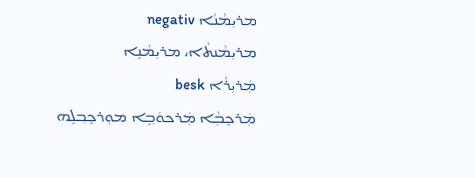ܡܪܝܼܡܵܢܵܐ negativ
ܡܪܝܼܡܵܢܬܵܐ، ܡܪܝܼܡܵܢܹܐ
ܡܲܪܝܼܪܵܐ besk
ܡܲܪܟܸܒܼܵܐ ܡܲܪܟܘܿܒ݂ܹܐ ܡܘܼܪܟܸܒ݂ܠܹܗ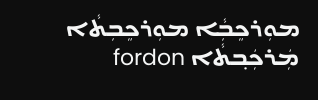ܡܘܼܪܟܸܒܼܵܐ ܡܘܼܪܟܸܒܼܬܵܐ
ܡܲܪܟܲܒ݂ܬܵܐ fordon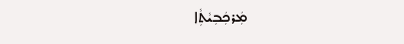ܡܲܪܟܲܒܼܝܵܬܼܵܐ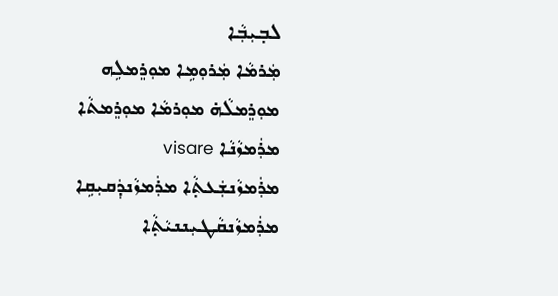ܠܒ݂ܝܼܒܼܵܐ
ܡܲܪܡܵܐ ܡܲܪܘܼܡܹܐ ܡܘܼܪܸܡܠܹܗ ܡܘܼܪܸܡܠܵܗ̇ ܡܘܼܪܡܵܐ ܡܘܼܪܸܡܬܵܐ
ܡܪܲܡܙܵܢܵܐ visare
ܡܪܲܡܙܵܢܫܲܥܬ݂ܵܐ ܡܪܲܡܙܵܢܕܲܩܝܼܩܹܐ ܡܪܲܡܙܵܢܩܵܛܝܼܢܢܝܵܬ݂ܵܐ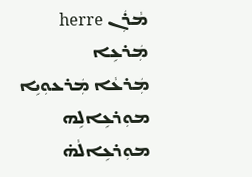ܡܵܪܲܢ herre
ܡܲܪܥܹܐ
ܡܲܪܥܵܐ ܡܲܪܥܘܼܝܹܐ ܡܘܼܪܥܹܐܠܹܗ ܡܘܼܪܥܹܐܠܵܗ̇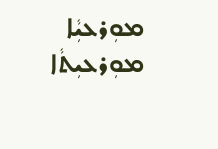ܡܘܼܪܥܝܼܵܐ ܡܘܼܪܥܝܼܬܵܐ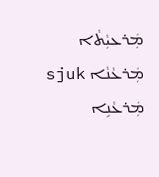ܡܲܪܥܝܼܵܬܵܐ
ܡܲܪܥܵܢܵܐ sjuk
ܡܲܪܥܵܢܹܐ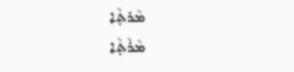ܡܵܪܬ݂ܵܐ
ܡܵܪܵܬ݂ܵܐ